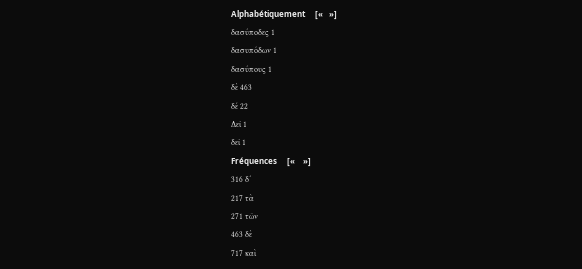Alphabétiquement     [«   »]
δασύποδες 1
δασυπόδων 1
δασύπους 1
δὲ 463
δέ 22
Δεῖ 1
δεῖ 1
Fréquences     [«    »]
316 δ´
217 τὰ
271 τῶν
463 δὲ
717 καὶ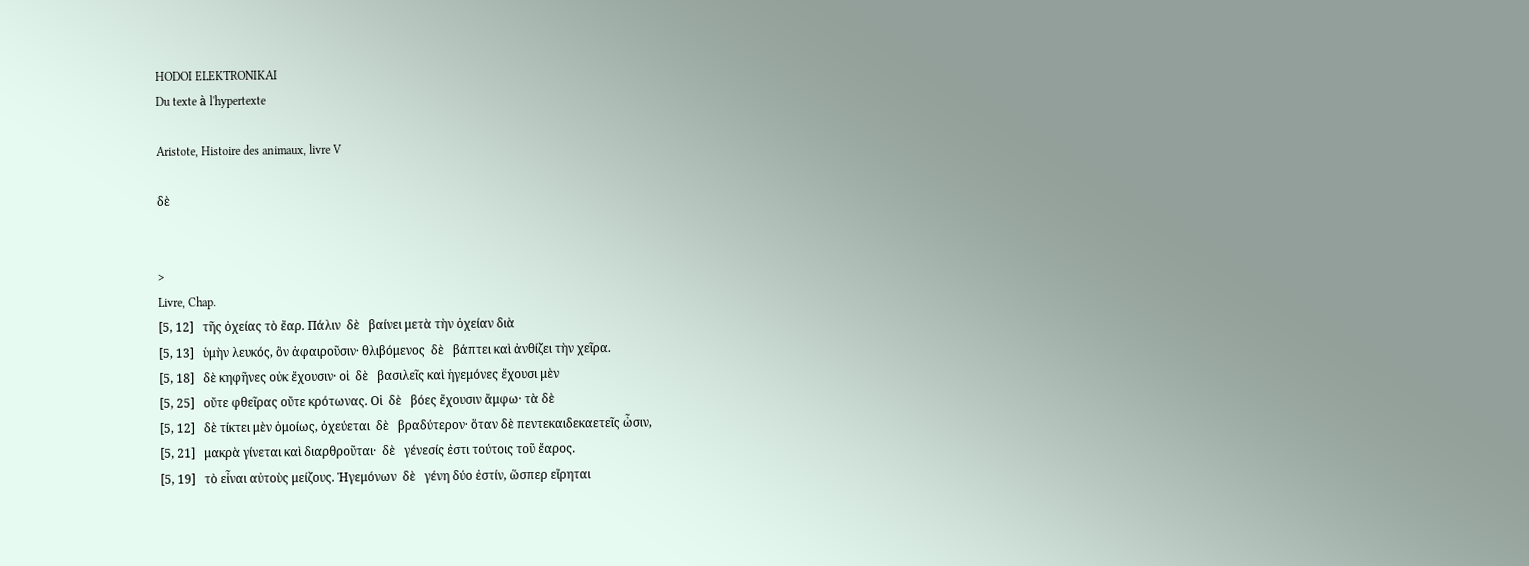HODOI ELEKTRONIKAI
Du texte à l'hypertexte

Aristote, Histoire des animaux, livre V

δὲ


>
Livre, Chap.
[5, 12]   τῆς ὀχείας τὸ ἔαρ. Πάλιν  δὲ   βαίνει μετὰ τὴν ὀχείαν διὰ
[5, 13]   ὑμὴν λευκός, ὃν ἀφαιροῦσιν· θλιβόμενος  δὲ   βάπτει καὶ ἀνθίζει τὴν χεῖρα.
[5, 18]   δὲ κηφῆνες οὐκ ἔχουσιν· οἱ  δὲ   βασιλεῖς καὶ ἡγεμόνες ἔχουσι μὲν
[5, 25]   οὔτε φθεῖρας οὔτε κρότωνας. Οἱ  δὲ   βόες ἔχουσιν ἄμφω· τὰ δὲ
[5, 12]   δὲ τίκτει μὲν ὁμοίως, ὀχεύεται  δὲ   βραδύτερον· ὅταν δὲ πεντεκαιδεκαετεῖς ὦσιν,
[5, 21]   μακρὰ γίνεται καὶ διαρθροῦται·  δὲ   γένεσίς ἐστι τούτοις τοῦ ἔαρος.
[5, 19]   τὸ εἶναι αὐτοὺς μείζους. Ἡγεμόνων  δὲ   γένη δύο ἐστίν, ὥσπερ εἴρηται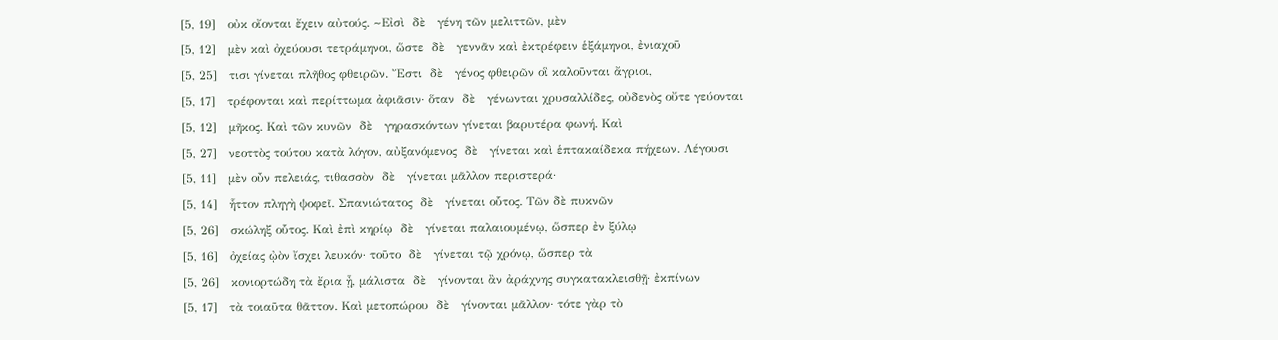[5, 19]   οὐκ οἴονται ἔχειν αὐτούς. ~Εἰσὶ  δὲ   γένη τῶν μελιττῶν, μὲν
[5, 12]   μὲν καὶ ὀχεύουσι τετράμηνοι, ὥστε  δὲ   γεννᾶν καὶ ἐκτρέφειν ἑξάμηνοι, ἐνιαχοῦ
[5, 25]   τισι γίνεται πλῆθος φθειρῶν. Ἔστι  δὲ   γένος φθειρῶν οἳ καλοῦνται ἄγριοι,
[5, 17]   τρέφονται καὶ περίττωμα ἀφιᾶσιν· ὅταν  δὲ   γένωνται χρυσαλλίδες, οὐδενὸς οὔτε γεύονται
[5, 12]   μῆκος. Καὶ τῶν κυνῶν  δὲ   γηρασκόντων γίνεται βαρυτέρα φωνή. Καὶ
[5, 27]   νεοττὸς τούτου κατὰ λόγον, αὐξανόμενος  δὲ   γίνεται καὶ ἑπτακαίδεκα πήχεων. Λέγουσι
[5, 11]   μὲν οὖν πελειάς, τιθασσὸν  δὲ   γίνεται μᾶλλον περιστερά·
[5, 14]   ἧττον πληγὴ ψοφεῖ. Σπανιώτατος  δὲ   γίνεται οὗτος. Τῶν δὲ πυκνῶν
[5, 26]   σκώληξ οὗτος. Καὶ ἐπὶ κηρίῳ  δὲ   γίνεται παλαιουμένῳ, ὥσπερ ἐν ξύλῳ
[5, 16]   ὀχείας ᾠὸν ἴσχει λευκόν· τοῦτο  δὲ   γίνεται τῷ χρόνῳ, ὥσπερ τὰ
[5, 26]   κονιορτώδη τὰ ἔρια ᾖ, μάλιστα  δὲ   γίνονται ἂν ἀράχνης συγκατακλεισθῇ· ἐκπίνων
[5, 17]   τὰ τοιαῦτα θᾶττον. Καὶ μετοπώρου  δὲ   γίνονται μᾶλλον· τότε γὰρ τὸ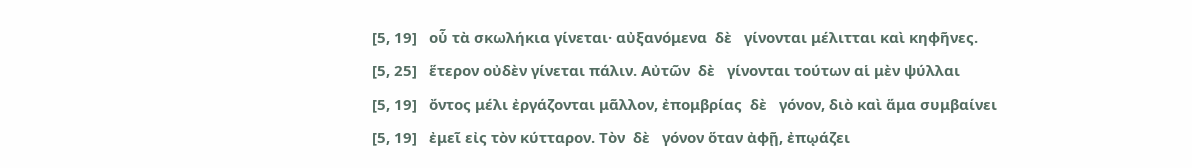[5, 19]   οὗ τὰ σκωλήκια γίνεται· αὐξανόμενα  δὲ   γίνονται μέλιτται καὶ κηφῆνες.
[5, 25]   ἕτερον οὐδὲν γίνεται πάλιν. Αὐτῶν  δὲ   γίνονται τούτων αἱ μὲν ψύλλαι
[5, 19]   ὄντος μέλι ἐργάζονται μᾶλλον, ἐπομβρίας  δὲ   γόνον, διὸ καὶ ἅμα συμβαίνει
[5, 19]   ἐμεῖ εἰς τὸν κύτταρον. Τὸν  δὲ   γόνον ὅταν ἀφῇ, ἐπῳάζει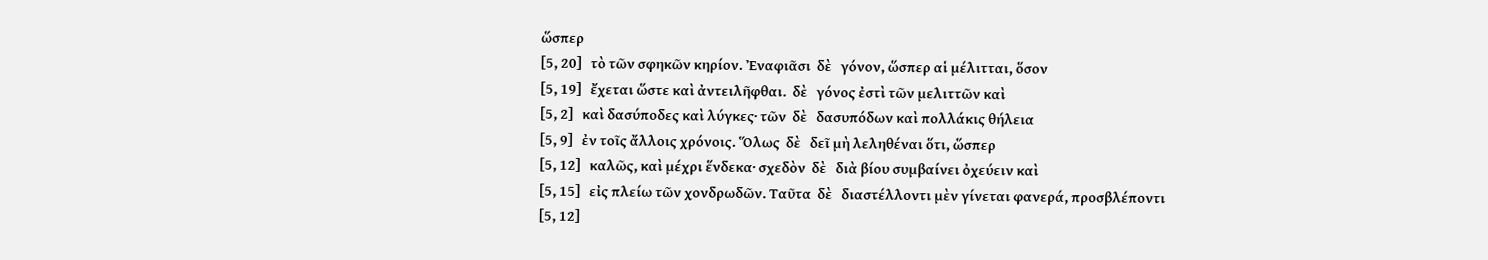ὥσπερ
[5, 20]   τὸ τῶν σφηκῶν κηρίον. Ἐναφιᾶσι  δὲ   γόνον, ὥσπερ αἱ μέλιτται, ὅσον
[5, 19]   ἔχεται ὥστε καὶ ἀντειλῆφθαι.  δὲ   γόνος ἐστὶ τῶν μελιττῶν καὶ
[5, 2]   καὶ δασύποδες καὶ λύγκες· τῶν  δὲ   δασυπόδων καὶ πολλάκις θήλεια
[5, 9]   ἐν τοῖς ἄλλοις χρόνοις. Ὅλως  δὲ   δεῖ μὴ λεληθέναι ὅτι, ὥσπερ
[5, 12]   καλῶς, καὶ μέχρι ἕνδεκα· σχεδὸν  δὲ   διὰ βίου συμβαίνει ὀχεύειν καὶ
[5, 15]   εἰς πλείω τῶν χονδρωδῶν. Ταῦτα  δὲ   διαστέλλοντι μὲν γίνεται φανερά, προσβλέποντι
[5, 12]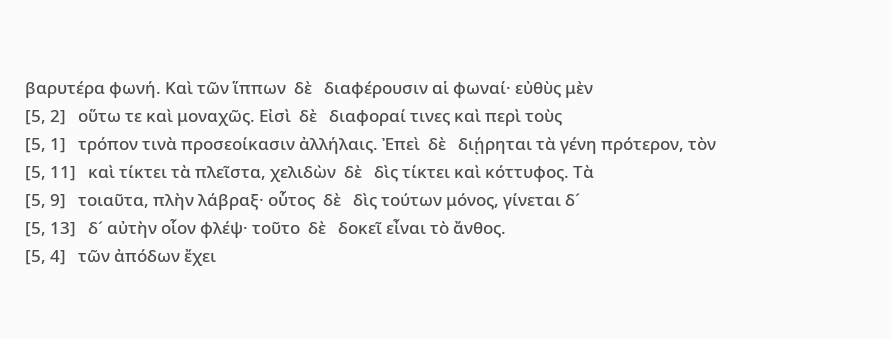βαρυτέρα φωνή. Καὶ τῶν ἵππων  δὲ   διαφέρουσιν αἱ φωναί· εὐθὺς μὲν
[5, 2]   οὕτω τε καὶ μοναχῶς. Εἰσὶ  δὲ   διαφοραί τινες καὶ περὶ τοὺς
[5, 1]   τρόπον τινὰ προσεοίκασιν ἀλλήλαις. Ἐπεὶ  δὲ   διῄρηται τὰ γένη πρότερον, τὸν
[5, 11]   καὶ τίκτει τὰ πλεῖστα, χελιδὼν  δὲ   δὶς τίκτει καὶ κόττυφος. Τὰ
[5, 9]   τοιαῦτα, πλὴν λάβραξ· οὗτος  δὲ   δὶς τούτων μόνος, γίνεται δ´
[5, 13]   δ´ αὐτὴν οἷον φλέψ· τοῦτο  δὲ   δοκεῖ εἶναι τὸ ἄνθος.
[5, 4]   τῶν ἀπόδων ἔχει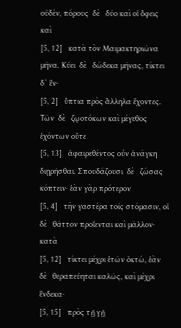οὐδέν, πόρους  δὲ   δύο καὶ οἱ ὄφεις καὶ
[5, 12]   κατὰ τὸν Μαιμακτηριῶνα μῆνα. Κύει  δὲ   δώδεκα μῆνας, τίκτει δ´ ἕν·
[5, 2]   ὕπτια πρὸς ἄλληλα ἔχοντες. Τῶν  δὲ   ζῳοτόκων καὶ μέγεθος ἐχόντων οὔτε
[5, 13]   ἀφαιρεθέντος οὖν ἀνάγκη διῃρῆσθαι. Σπουδάζουσι  δὲ   ζώσας κόπτειν· ἐὰν γὰρ πρότερον
[5, 4]   τὴν γαστέρα τοῖς στόμασιν, οἱ  δὲ   θᾶττον προΐενται καὶ μᾶλλον· κατὰ
[5, 12]   τίκτει μέχρι ἐτῶν ὀκτώ, ἐὰν  δὲ   θεραπεύηται καλῶς, καὶ μέχρι ἕνδεκα·
[5, 15]   πρὸς τῇ γῇ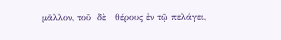μᾶλλον, τοῦ  δὲ   θέρους ἐν τῷ πελάγει,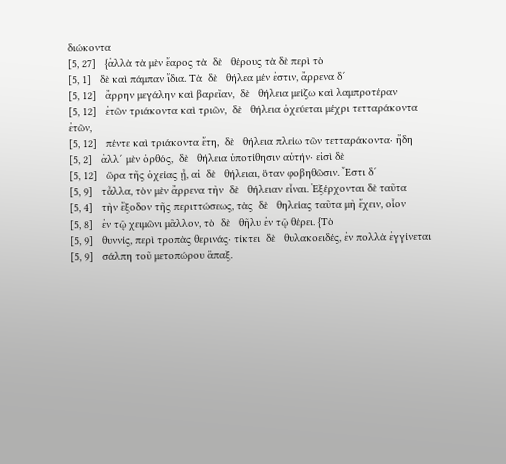διώκοντα
[5, 27]   {ἀλλὰ τὰ μὲν ἔαρος τὰ  δὲ   θέρους τὰ δὲ περὶ τὸ
[5, 1]   δὲ καὶ πάμπαν ἴδια. Τὰ  δὲ   θήλεα μέν ἐστιν, ἄρρενα δ´
[5, 12]   ἄρρην μεγάλην καὶ βαρεῖαν,  δὲ   θήλεια μείζω καὶ λαμπροτέραν
[5, 12]   ἐτῶν τριάκοντα καὶ τριῶν,  δὲ   θήλεια ὀχεύεται μέχρι τετταράκοντα ἐτῶν,
[5, 12]   πέντε καὶ τριάκοντα ἔτη,  δὲ   θήλεια πλείω τῶν τετταράκοντα· ἤδη
[5, 2]   ἀλλ´ μὲν ὀρθός,  δὲ   θήλεια ὑποτίθησιν αὑτήν· εἰσὶ δὲ
[5, 12]   ὥρα τῆς ὀχείας ᾖ, αἱ  δὲ   θήλειαι, ὅταν φοβηθῶσιν. Ἔστι δ´
[5, 9]   τἆλλα, τὸν μὲν ἄρρενα τὴν  δὲ   θήλειαν εἶναι. Ἐξέρχονται δὲ ταῦτα
[5, 4]   τὴν ἔξοδον τῆς περιττώσεως, τὰς  δὲ   θηλείας ταῦτα μὴ ἔχειν, οἷον
[5, 8]   ἐν τῷ χειμῶνι μᾶλλον, τὸ  δὲ   θῆλυ ἐν τῷ θέρει. {Τὸ
[5, 9]   θυννίς, περὶ τροπὰς θερινάς· τίκτει  δὲ   θυλακοειδές, ἐν πολλὰ ἐγγίνεται
[5, 9]   σάλπη τοῦ μετοπώρου ἅπαξ.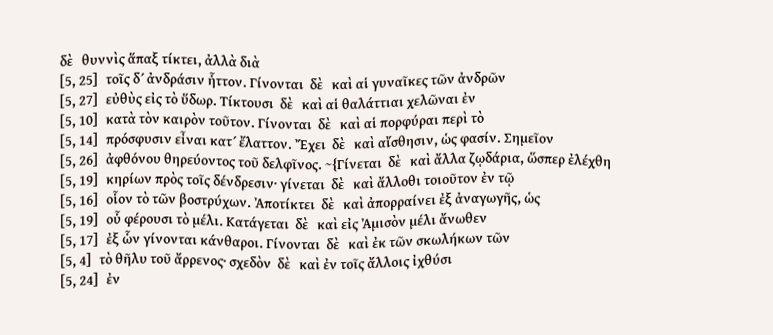δὲ   θυννὶς ἅπαξ τίκτει, ἀλλὰ διὰ
[5, 25]   τοῖς δ´ ἀνδράσιν ἧττον. Γίνονται  δὲ   καὶ αἱ γυναῖκες τῶν ἀνδρῶν
[5, 27]   εὐθὺς εἰς τὸ ὕδωρ. Τίκτουσι  δὲ   καὶ αἱ θαλάττιαι χελῶναι ἐν
[5, 10]   κατὰ τὸν καιρὸν τοῦτον. Γίνονται  δὲ   καὶ αἱ πορφύραι περὶ τὸ
[5, 14]   πρόσφυσιν εἶναι κατ´ ἔλαττον. Ἔχει  δὲ   καὶ αἴσθησιν, ὡς φασίν. Σημεῖον
[5, 26]   ἀφθόνου θηρεύοντος τοῦ δελφῖνος. ~{Γίνεται  δὲ   καὶ ἄλλα ζῳδάρια, ὥσπερ ἐλέχθη
[5, 19]   κηρίων πρὸς τοῖς δένδρεσιν· γίνεται  δὲ   καὶ ἄλλοθι τοιοῦτον ἐν τῷ
[5, 16]   οἷον τὸ τῶν βοστρύχων. Ἀποτίκτει  δὲ   καὶ ἀπορραίνει ἐξ ἀναγωγῆς, ὡς
[5, 19]   οὗ φέρουσι τὸ μέλι. Κατάγεται  δὲ   καὶ εἰς Ἀμισὸν μέλι ἄνωθεν
[5, 17]   ἐξ ὧν γίνονται κάνθαροι. Γίνονται  δὲ   καὶ ἐκ τῶν σκωλήκων τῶν
[5, 4]   τὸ θῆλυ τοῦ ἄρρενος· σχεδὸν  δὲ   καὶ ἐν τοῖς ἄλλοις ἰχθύσι
[5, 24]   ἐν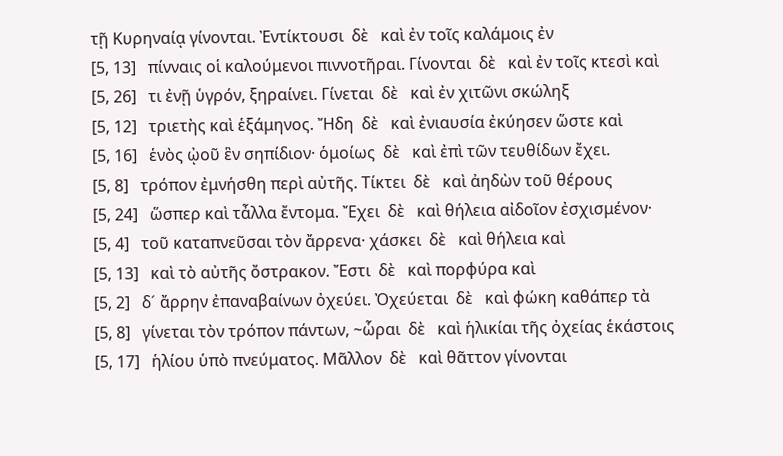τῇ Κυρηναίᾳ γίνονται. Ἐντίκτουσι  δὲ   καὶ ἐν τοῖς καλάμοις ἐν
[5, 13]   πίνναις οἱ καλούμενοι πιννοτῆραι. Γίνονται  δὲ   καὶ ἐν τοῖς κτεσὶ καὶ
[5, 26]   τι ἐνῇ ὑγρόν, ξηραίνει. Γίνεται  δὲ   καὶ ἐν χιτῶνι σκώληξ
[5, 12]   τριετὴς καὶ ἑξάμηνος. Ἤδη  δὲ   καὶ ἐνιαυσία ἐκύησεν ὥστε καὶ
[5, 16]   ἑνὸς ᾠοῦ ἓν σηπίδιον· ὁμοίως  δὲ   καὶ ἐπὶ τῶν τευθίδων ἔχει.
[5, 8]   τρόπον ἐμνήσθη περὶ αὐτῆς. Τίκτει  δὲ   καὶ ἀηδὼν τοῦ θέρους
[5, 24]   ὥσπερ καὶ τἆλλα ἔντομα. Ἔχει  δὲ   καὶ θήλεια αἰδοῖον ἐσχισμένον·
[5, 4]   τοῦ καταπνεῦσαι τὸν ἄρρενα· χάσκει  δὲ   καὶ θήλεια καὶ
[5, 13]   καὶ τὸ αὐτῆς ὄστρακον. Ἔστι  δὲ   καὶ πορφύρα καὶ
[5, 2]   δ´ ἄρρην ἐπαναβαίνων ὀχεύει. Ὀχεύεται  δὲ   καὶ φώκη καθάπερ τὰ
[5, 8]   γίνεται τὸν τρόπον πάντων, ~ὧραι  δὲ   καὶ ἡλικίαι τῆς ὀχείας ἑκάστοις
[5, 17]   ἡλίου ὑπὸ πνεύματος. Μᾶλλον  δὲ   καὶ θᾶττον γίνονται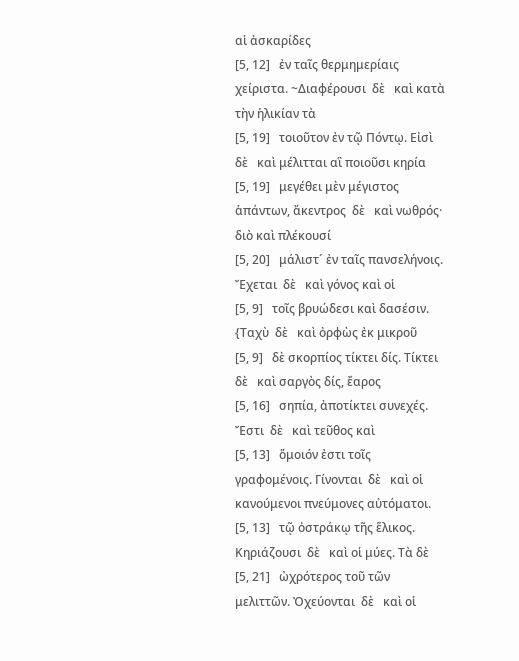αἱ ἀσκαρίδες
[5, 12]   ἐν ταῖς θερμημερίαις χείριστα. ~Διαφέρουσι  δὲ   καὶ κατὰ τὴν ἡλικίαν τὰ
[5, 19]   τοιοῦτον ἐν τῷ Πόντῳ. Εἰσὶ  δὲ   καὶ μέλιτται αἳ ποιοῦσι κηρία
[5, 19]   μεγέθει μὲν μέγιστος ἁπάντων, ἄκεντρος  δὲ   καὶ νωθρός· διὸ καὶ πλέκουσί
[5, 20]   μάλιστ´ ἐν ταῖς πανσελήνοις. Ἔχεται  δὲ   καὶ γόνος καὶ οἱ
[5, 9]   τοῖς βρυώδεσι καὶ δασέσιν. {Ταχὺ  δὲ   καὶ ὀρφὼς ἐκ μικροῦ
[5, 9]   δὲ σκορπίος τίκτει δίς. Τίκτει  δὲ   καὶ σαργὸς δίς, ἔαρος
[5, 16]   σηπία, ἀποτίκτει συνεχές. Ἔστι  δὲ   καὶ τεῦθος καὶ
[5, 13]   ὅμοιόν ἐστι τοῖς γραφομένοις. Γίνονται  δὲ   καὶ οἱ κανούμενοι πνεύμονες αὐτόματοι.
[5, 13]   τῷ ὀστράκῳ τῆς ἕλικος. Κηριάζουσι  δὲ   καὶ οἱ μύες. Τὰ δὲ
[5, 21]   ὠχρότερος τοῦ τῶν μελιττῶν. Ὀχεύονται  δὲ   καὶ οἱ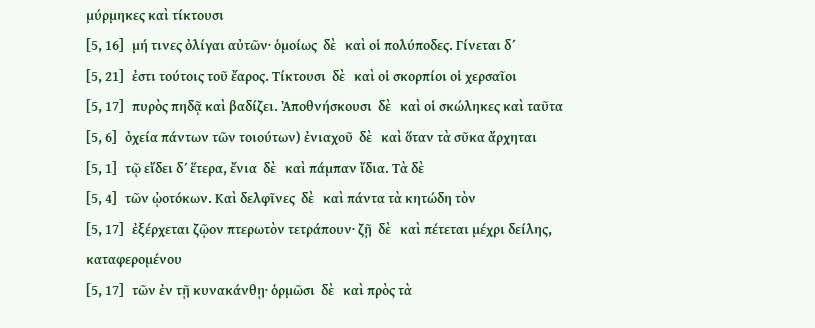μύρμηκες καὶ τίκτουσι
[5, 16]   μή τινες ὀλίγαι αὐτῶν· ὁμοίως  δὲ   καὶ οἱ πολύποδες. Γίνεται δ´
[5, 21]   ἐστι τούτοις τοῦ ἔαρος. Τίκτουσι  δὲ   καὶ οἱ σκορπίοι οἱ χερσαῖοι
[5, 17]   πυρὸς πηδᾷ καὶ βαδίζει. Ἀποθνήσκουσι  δὲ   καὶ οἱ σκώληκες καὶ ταῦτα
[5, 6]   ὀχεία πάντων τῶν τοιούτων) ἐνιαχοῦ  δὲ   καὶ ὅταν τὰ σῦκα ἄρχηται
[5, 1]   τῷ εἴδει δ´ ἕτερα, ἔνια  δὲ   καὶ πάμπαν ἴδια. Τὰ δὲ
[5, 4]   τῶν ᾠοτόκων. Καὶ δελφῖνες  δὲ   καὶ πάντα τὰ κητώδη τὸν
[5, 17]   ἐξέρχεται ζῷον πτερωτὸν τετράπουν· ζῇ  δὲ   καὶ πέτεται μέχρι δείλης, καταφερομένου
[5, 17]   τῶν ἐν τῇ κυνακάνθῃ· ὁρμῶσι  δὲ   καὶ πρὸς τὰ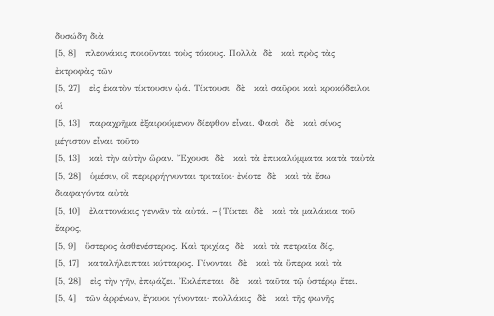δυσώδη διὰ
[5, 8]   πλεονάκις ποιοῦνται τοὺς τόκους. Πολλὰ  δὲ   καὶ πρὸς τὰς ἐκτροφὰς τῶν
[5, 27]   εἰς ἑκατὸν τίκτουσιν ᾠά. Τίκτουσι  δὲ   καὶ σαῦροι καὶ κροκόδειλοι οἱ
[5, 13]   παραχρῆμα ἐξαιρούμενον δίεφθον εἶναι. Φασὶ  δὲ   καὶ σίνος μέγιστον εἶναι τοῦτο
[5, 13]   καὶ τὴν αὐτὴν ὥραν. Ἔχουσι  δὲ   καὶ τὰ ἐπικαλύμματα κατὰ ταὐτὰ
[5, 28]   ὑμέσιν, οἳ περιρρήγνυνται τριταῖοι· ἐνίοτε  δὲ   καὶ τὰ ἔσω διαφαγόντα αὐτὰ
[5, 10]   ἐλαττονάκις γεννᾶν τὰ αὐτά. ~{Τίκτει  δὲ   καὶ τὰ μαλάκια τοῦ ἔαρος,
[5, 9]   ὕστερος ἀσθενέστερος. Καὶ τριχίας  δὲ   καὶ τὰ πετραῖα δίς,
[5, 17]   καταλήλειπται κύτταρος. Γίνονται  δὲ   καὶ τὰ ὕπερα καὶ τὰ
[5, 28]   εἰς τὴν γῆν, ἐπῳάζει. Ἐκλέπεται  δὲ   καὶ ταῦτα τῷ ὑστέρῳ ἔτει.
[5, 4]   τῶν ἀρρένων, ἔγκυοι γίνονται· πολλάκις  δὲ   καὶ τῆς φωνῆς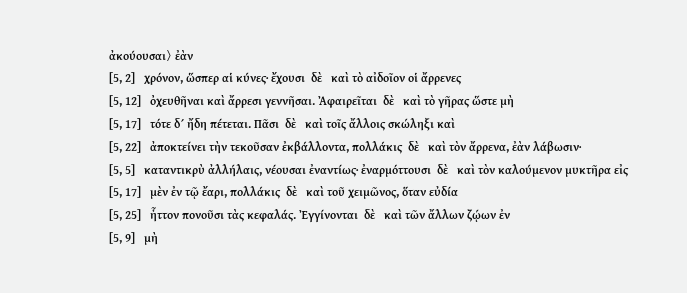ἀκούουσαι〉 ἐὰν
[5, 2]   χρόνον, ὥσπερ αἱ κύνες· ἔχουσι  δὲ   καὶ τὸ αἰδοῖον οἱ ἄρρενες
[5, 12]   ὀχευθῆναι καὶ ἄρρεσι γεννῆσαι. Ἀφαιρεῖται  δὲ   καὶ τὸ γῆρας ὥστε μὴ
[5, 17]   τότε δ´ ἤδη πέτεται. Πᾶσι  δὲ   καὶ τοῖς ἄλλοις σκώληξι καὶ
[5, 22]   ἀποκτείνει τὴν τεκοῦσαν ἐκβάλλοντα, πολλάκις  δὲ   καὶ τὸν ἄρρενα, ἐὰν λάβωσιν·
[5, 5]   καταντικρὺ ἀλλήλαις, νέουσαι ἐναντίως· ἐναρμόττουσι  δὲ   καὶ τὸν καλούμενον μυκτῆρα εἰς
[5, 17]   μὲν ἐν τῷ ἔαρι, πολλάκις  δὲ   καὶ τοῦ χειμῶνος, ὅταν εὐδία
[5, 25]   ἧττον πονοῦσι τὰς κεφαλάς. Ἐγγίνονται  δὲ   καὶ τῶν ἄλλων ζῴων ἐν
[5, 9]   μὴ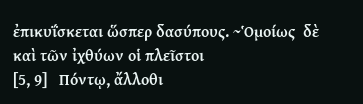ἐπικυΐσκεται ὥσπερ δασύπους. ~Ὁμοίως  δὲ   καὶ τῶν ἰχθύων οἱ πλεῖστοι
[5, 9]   Πόντῳ, ἄλλοθι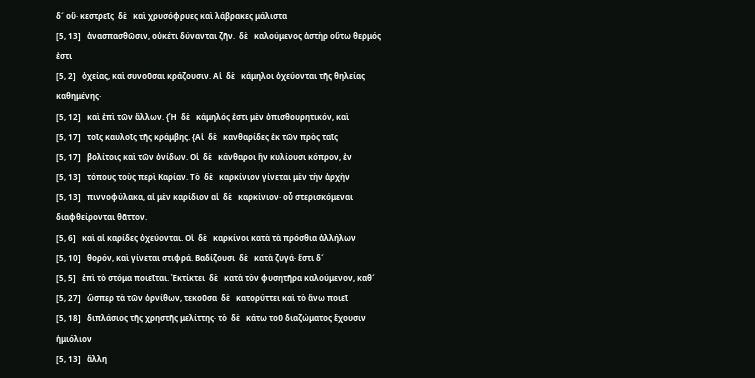δ´ οὔ· κεστρεῖς  δὲ   καὶ χρυσόφρυες καὶ λάβρακες μάλιστα
[5, 13]   ἀνασπασθῶσιν, οὐκέτι δύνανται ζῆν.  δὲ   καλούμενος ἀστὴρ οὕτω θερμός ἐστι
[5, 2]   ὀχείας, καὶ συνοῦσαι κράζουσιν. Αἱ  δὲ   κάμηλοι ὀχεύονται τῆς θηλείας καθημένης·
[5, 12]   καὶ ἐπὶ τῶν ἄλλων. {Ἡ  δὲ   κάμηλός ἐστι μὲν ὀπισθουρητικόν, καὶ
[5, 17]   τοῖς καυλοῖς τῆς κράμβης. {Αἱ  δὲ   κανθαρίδες ἐκ τῶν πρὸς ταῖς
[5, 17]   βολίτοις καὶ τῶν ὀνίδων. Οἱ  δὲ   κάνθαροι ἣν κυλίουσι κόπρον, ἐν
[5, 13]   τόπους τοὺς περὶ Καρίαν. Τὸ  δὲ   καρκίνιον γίνεται μὲν τὴν ἀρχὴν
[5, 13]   πιννοφύλακα, αἱ μὲν καρίδιον αἱ  δὲ   καρκίνιον· οὗ στερισκόμεναι διαφθείρονται θᾶττον.
[5, 6]   καὶ αἱ καρίδες ὀχεύονται. Οἱ  δὲ   καρκίνοι κατὰ τὰ πρόσθια ἀλλήλων
[5, 10]   θορόν, καὶ γίνεται στιφρά. Βαδίζουσι  δὲ   κατὰ ζυγά· ἔστι δ´
[5, 5]   ἐπὶ τὸ στόμα ποιεῖται. Ἐκτίκτει  δὲ   κατὰ τὸν φυσητῆρα καλούμενον, καθ´
[5, 27]   ὥσπερ τὰ τῶν ὀρνίθων, τεκοῦσα  δὲ   κατορύττει καὶ τὸ ἄνω ποιεῖ
[5, 18]   διπλάσιος τῆς χρηστῆς μελίττης· τὸ  δὲ   κάτω τοῦ διαζώματος ἔχουσιν ἡμιόλιον
[5, 13]   ἄλλη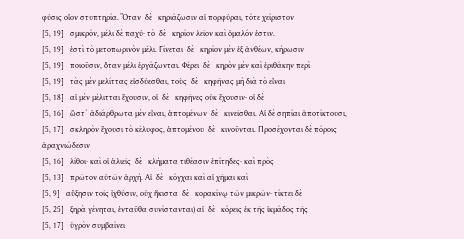φύσις οἷον στυπτηρία. Ὅταν  δὲ   κηριάζωσιν αἱ πορφύραι, τότε χείριστον
[5, 19]   σμικρόν, μέλι δὲ παχύ· τὸ  δὲ   κηρίον λεῖον καὶ ὁμαλόν ἐστιν.
[5, 19]   ἐστὶ τὸ μετοπωρινὸν μέλι. Γίνεται  δὲ   κηρίον μὲν ἐξ ἀνθέων, κήρωσιν
[5, 19]   ποιοῦσιν, ὅταν μέλι ἐργάζωνται. Φέρει  δὲ   κηρὸν μὲν καὶ ἐριθάκην περὶ
[5, 19]   τὰς μὲν μελίττας εἰσδύεσθαι, τοὺς  δὲ   κηφῆνας μὴ διὰ τὸ εἶναι
[5, 18]   αἱ μὲν μέλιτται ἔχουσιν, οἱ  δὲ   κηφῆνες οὐκ ἔχουσιν· οἱ δὲ
[5, 16]   ὥστ´ ἀδιάρθρωτα μὲν εἶναι, ἁπτομένων  δὲ   κινεῖσθαι. Αἱ δὲ σηπίαι ἀποτίκτουσι,
[5, 17]   σκληρὸν ἔχουσι τὸ κέλυφος, ἁπτομένου  δὲ   κινοῦνται. Προσέχονται δὲ πόροις ἀραχνιώδεσιν
[5, 16]   λίθοι· καὶ οἱ ἁλιεῖς  δὲ   κλήματα τιθέασιν ἐπίτηδες· καὶ πρὸς
[5, 13]   πρῶτον αὐτῶν ἀρχή. Αἱ  δὲ   κόγχαι καὶ αἱ χῆμαι καὶ
[5, 9]   αὔξησιν τοῖς ἰχθύσιν, οὐχ ἥκιστα  δὲ   κορακίνῳ τῶν μικρῶν· τίκτει δὲ
[5, 25]   ξηρὰ γένηται, ἐνταῦθα συνίστανται) αἱ  δὲ   κόρεις ἐκ τῆς ἰκμάδος τῆς
[5, 17]   ὑγρὸν συμβαίνει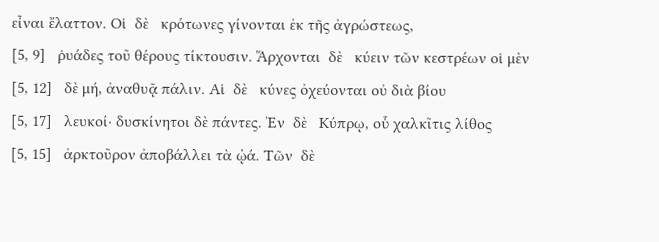εἶναι ἔλαττον. Οἱ  δὲ   κρότωνες γίνονται ἐκ τῆς ἀγρώστεως,
[5, 9]   ῥυάδες τοῦ θέρους τίκτουσιν. Ἄρχονται  δὲ   κύειν τῶν κεστρέων οἱ μὲν
[5, 12]   δὲ μή, ἀναθυᾷ πάλιν. Αἱ  δὲ   κύνες ὀχεύονται οὐ διὰ βίου
[5, 17]   λευκοί· δυσκίνητοι δὲ πάντες. Ἐν  δὲ   Κύπρῳ, οὗ χαλκῖτις λίθος
[5, 15]   ἀρκτοῦρον ἀποβάλλει τὰ ᾠά. Τῶν  δὲ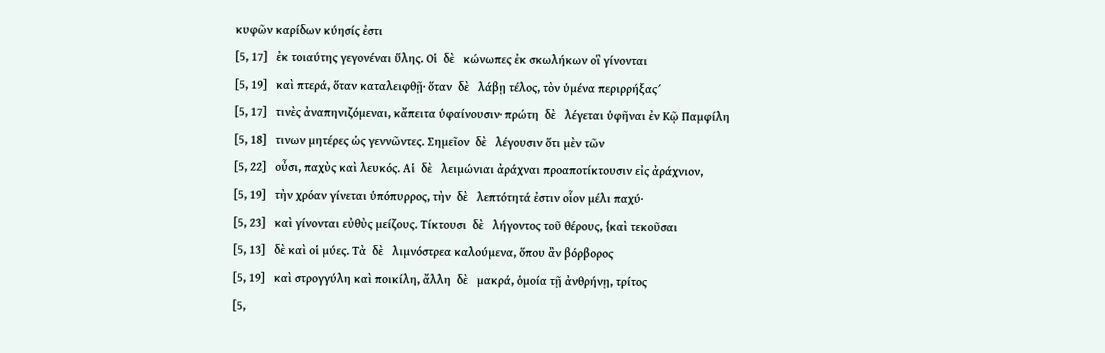κυφῶν καρίδων κύησίς ἐστι
[5, 17]   ἐκ τοιαύτης γεγονέναι ὕλης. Οἱ  δὲ   κώνωπες ἐκ σκωλήκων οἳ γίνονται
[5, 19]   καὶ πτερά, ὅταν καταλειφθῇ· ὅταν  δὲ   λάβῃ τέλος, τὸν ὑμένα περιρρήξας´
[5, 17]   τινὲς ἀναπηνιζόμεναι, κἄπειτα ὑφαίνουσιν· πρώτη  δὲ   λέγεται ὑφῆναι ἐν Κῷ Παμφίλη
[5, 18]   τινων μητέρες ὡς γεννῶντες. Σημεῖον  δὲ   λέγουσιν ὅτι μὲν τῶν
[5, 22]   οὖσι, παχὺς καὶ λευκός. Αἱ  δὲ   λειμώνιαι ἀράχναι προαποτίκτουσιν εἰς ἀράχνιον,
[5, 19]   τὴν χρόαν γίνεται ὑπόπυρρος, τὴν  δὲ   λεπτότητά ἐστιν οἷον μέλι παχύ·
[5, 23]   καὶ γίνονται εὐθὺς μείζους. Τίκτουσι  δὲ   λήγοντος τοῦ θέρους, {καὶ τεκοῦσαι
[5, 13]   δὲ καὶ οἱ μύες. Τὰ  δὲ   λιμνόστρεα καλούμενα, ὅπου ἂν βόρβορος
[5, 19]   καὶ στρογγύλη καὶ ποικίλη, ἄλλη  δὲ   μακρά, ὁμοία τῇ ἀνθρήνῃ, τρίτος
[5,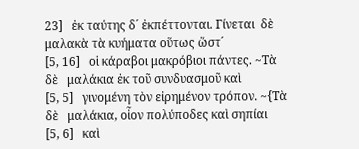23]   ἐκ ταύτης δ´ ἐκπέττονται. Γίνεται  δὲ   μαλακὰ τὰ κυήματα οὕτως ὥστ´
[5, 16]   οἱ κάραβοι μακρόβιοι πάντες. ~Τὰ  δὲ   μαλάκια ἐκ τοῦ συνδυασμοῦ καὶ
[5, 5]   γινομένη τὸν εἰρημένον τρόπον. ~{Τὰ  δὲ   μαλάκια, οἷον πολύποδες καὶ σηπίαι
[5, 6]   καὶ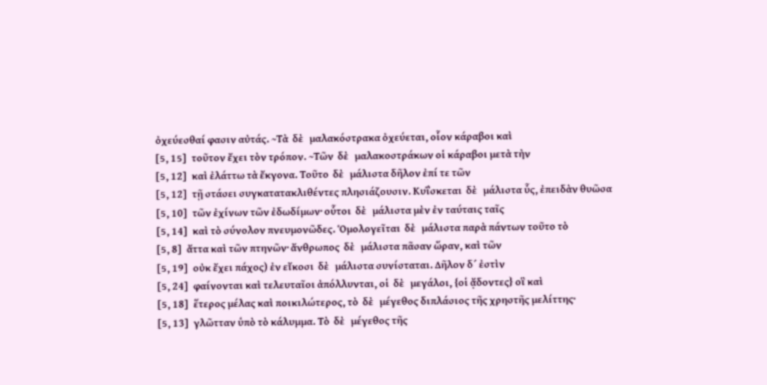ὀχεύεσθαί φασιν αὐτάς. ~Τὰ  δὲ   μαλακόστρακα ὀχεύεται, οἷον κάραβοι καὶ
[5, 15]   τοῦτον ἔχει τὸν τρόπον. ~Τῶν  δὲ   μαλακοστράκων οἱ κάραβοι μετὰ τὴν
[5, 12]   καὶ ἐλάττω τὰ ἔκγονα. Τοῦτο  δὲ   μάλιστα δῆλον ἐπί τε τῶν
[5, 12]   τῇ στάσει συγκατατακλιθέντες πλησιάζουσιν. Κυΐσκεται  δὲ   μάλιστα ὗς, ἐπειδὰν θυῶσα
[5, 10]   τῶν ἐχίνων τῶν ἐδωδίμων· οὗτοι  δὲ   μάλιστα μὲν ἐν ταύταις ταῖς
[5, 14]   καὶ τὸ σύνολον πνευμονῶδες. Ὁμολογεῖται  δὲ   μάλιστα παρὰ πάντων τοῦτο τὸ
[5, 8]   ἄττα καὶ τῶν πτηνῶν· ἄνθρωπος  δὲ   μάλιστα πᾶσαν ὥραν, καὶ τῶν
[5, 19]   οὐκ ἔχει πάχος) ἐν εἴκοσι  δὲ   μάλιστα συνίσταται. Δῆλον δ´ ἐστὶν
[5, 24]   φαίνονται καὶ τελευταῖοι ἀπόλλυνται, οἱ  δὲ   μεγάλοι, {οἱ ᾄδοντες} οἳ καὶ
[5, 18]   ἕτερος μέλας καὶ ποικιλώτερος, τὸ  δὲ   μέγεθος διπλάσιος τῆς χρηστῆς μελίττης·
[5, 13]   γλῶτταν ὑπὸ τὸ κάλυμμα. Τὸ  δὲ   μέγεθος τῆς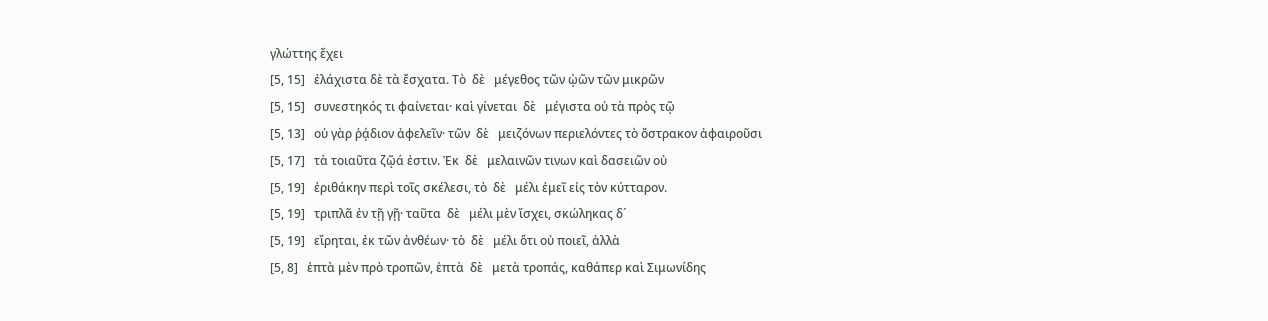γλώττης ἔχει
[5, 15]   ἐλάχιστα δὲ τὰ ἔσχατα. Τὸ  δὲ   μέγεθος τῶν ᾠῶν τῶν μικρῶν
[5, 15]   συνεστηκός τι φαίνεται· καὶ γίνεται  δὲ   μέγιστα οὐ τὰ πρὸς τῷ
[5, 13]   οὐ γὰρ ῥᾴδιον ἀφελεῖν· τῶν  δὲ   μειζόνων περιελόντες τὸ ὄστρακον ἀφαιροῦσι
[5, 17]   τὰ τοιαῦτα ζῷά ἐστιν. Ἐκ  δὲ   μελαινῶν τινων καὶ δασειῶν οὐ
[5, 19]   ἐριθάκην περὶ τοῖς σκέλεσι, τὸ  δὲ   μέλι ἐμεῖ εἰς τὸν κύτταρον.
[5, 19]   τριπλᾶ ἐν τῇ γῇ· ταῦτα  δὲ   μέλι μὲν ἴσχει, σκώληκας δ´
[5, 19]   εἴρηται, ἐκ τῶν ἀνθέων· τὸ  δὲ   μέλι ὅτι οὐ ποιεῖ, ἀλλὰ
[5, 8]   ἑπτὰ μὲν πρὸ τροπῶν, ἑπτὰ  δὲ   μετὰ τροπάς, καθάπερ καὶ Σιμωνίδης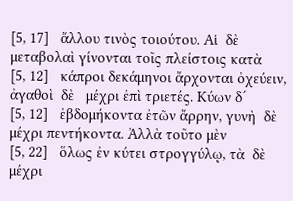[5, 17]   ἄλλου τινὸς τοιούτου. Αἱ  δὲ   μεταβολαὶ γίνονται τοῖς πλείστοις κατὰ
[5, 12]   κάπροι δεκάμηνοι ἄρχονται ὀχεύειν, ἀγαθοὶ  δὲ   μέχρι ἐπὶ τριετές. Κύων δ´
[5, 12]   ἑβδομήκοντα ἐτῶν ἄρρην, γυνὴ  δὲ   μέχρι πεντήκοντα. Ἀλλὰ τοῦτο μὲν
[5, 22]   ὅλως ἐν κύτει στρογγύλῳ, τὰ  δὲ   μέχρι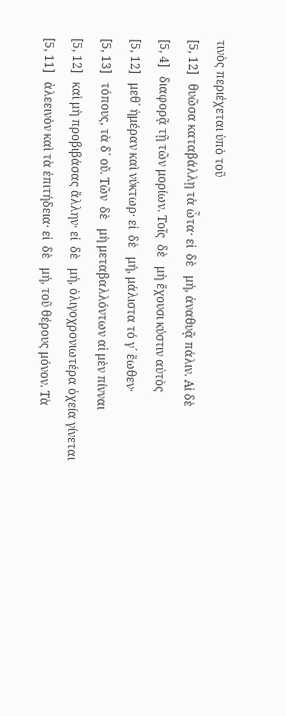τινὸς περιέχεται ὑπὸ τοῦ
[5, 12]   θυῶσα καταβάλλῃ τὰ ὦτα· εἰ  δὲ   μή, ἀναθυᾷ πάλιν. Αἱ δὲ
[5, 4]   διαφορᾷ τῇ τῶν μορίων. Τοῖς  δὲ   μὴ ἔχουσι κύστιν αὐτὸς
[5, 12]   μεθ´ ἡμέραν καὶ νύκτωρ· εἰ  δὲ   μή, μάλιστα τό γ´ ἕωθεν·
[5, 13]   τόπους, τὰ δ´ οὔ. Τῶν  δὲ   μὴ μεταβαλλόντων αἱ μὲν πίνναι
[5, 12]   καὶ μὴ προβιβάσας ἄλλην· εἰ  δὲ   μή, ὀλιγοχρονιωτέρα ὀχεία γίνεται
[5, 11]   ἀλεεινὸν καὶ τὰ ἐπιτήδεια· εἰ  δὲ   μή, τοῦ θέρους μόνον. Τὰ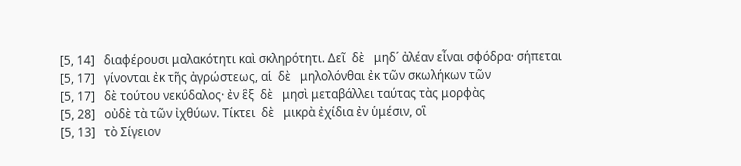[5, 14]   διαφέρουσι μαλακότητι καὶ σκληρότητι. Δεῖ  δὲ   μηδ´ ἀλέαν εἶναι σφόδρα· σήπεται
[5, 17]   γίνονται ἐκ τῆς ἀγρώστεως, αἱ  δὲ   μηλολόνθαι ἐκ τῶν σκωλήκων τῶν
[5, 17]   δὲ τούτου νεκύδαλος· ἐν ἓξ  δὲ   μησὶ μεταβάλλει ταύτας τὰς μορφὰς
[5, 28]   οὐδὲ τὰ τῶν ἰχθύων. Τίκτει  δὲ   μικρὰ ἐχίδια ἐν ὑμέσιν, οἳ
[5, 13]   τὸ Σίγειον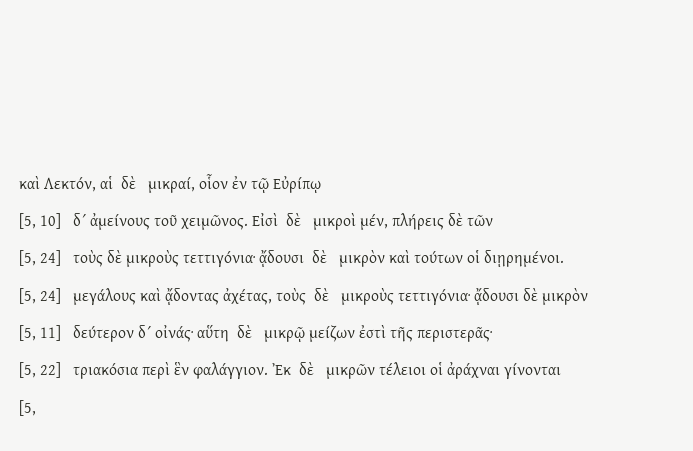καὶ Λεκτόν, αἱ  δὲ   μικραί, οἷον ἐν τῷ Εὐρίπῳ
[5, 10]   δ´ ἀμείνους τοῦ χειμῶνος. Εἰσὶ  δὲ   μικροὶ μέν, πλήρεις δὲ τῶν
[5, 24]   τοὺς δὲ μικροὺς τεττιγόνια· ᾄδουσι  δὲ   μικρὸν καὶ τούτων οἱ διῃρημένοι.
[5, 24]   μεγάλους καὶ ᾄδοντας ἀχέτας, τοὺς  δὲ   μικροὺς τεττιγόνια· ᾄδουσι δὲ μικρὸν
[5, 11]   δεύτερον δ´ οἰνάς· αὕτη  δὲ   μικρῷ μείζων ἐστὶ τῆς περιστερᾶς·
[5, 22]   τριακόσια περὶ ἓν φαλάγγιον. Ἐκ  δὲ   μικρῶν τέλειοι οἱ ἀράχναι γίνονται
[5,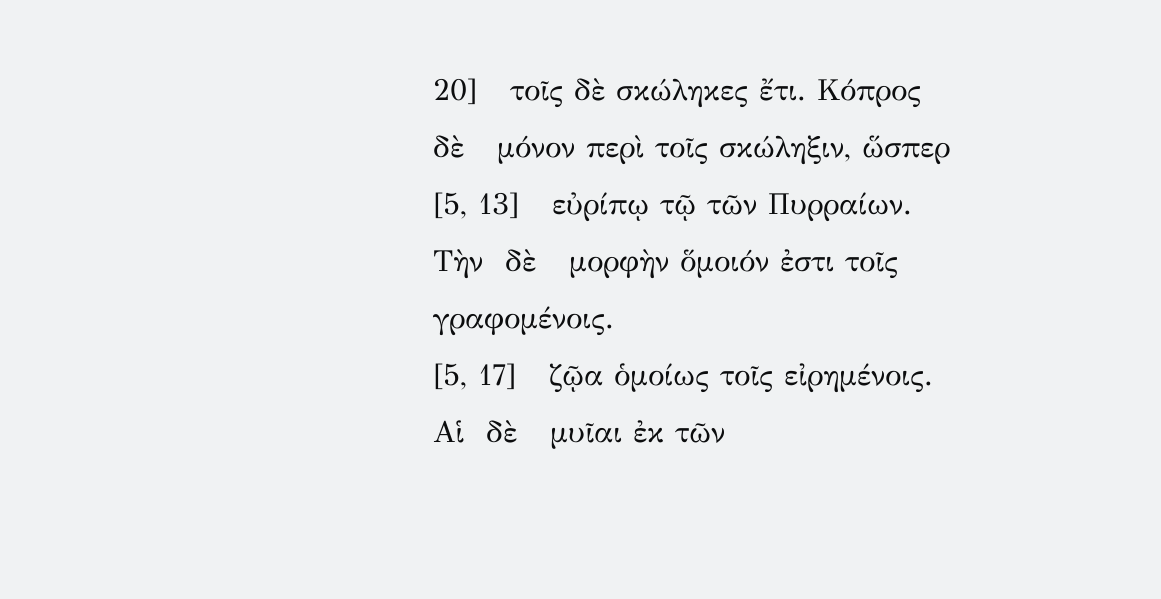20]   τοῖς δὲ σκώληκες ἔτι. Κόπρος  δὲ   μόνον περὶ τοῖς σκώληξιν, ὥσπερ
[5, 13]   εὐρίπῳ τῷ τῶν Πυρραίων. Τὴν  δὲ   μορφὴν ὅμοιόν ἐστι τοῖς γραφομένοις.
[5, 17]   ζῷα ὁμοίως τοῖς εἰρημένοις. Αἱ  δὲ   μυῖαι ἐκ τῶν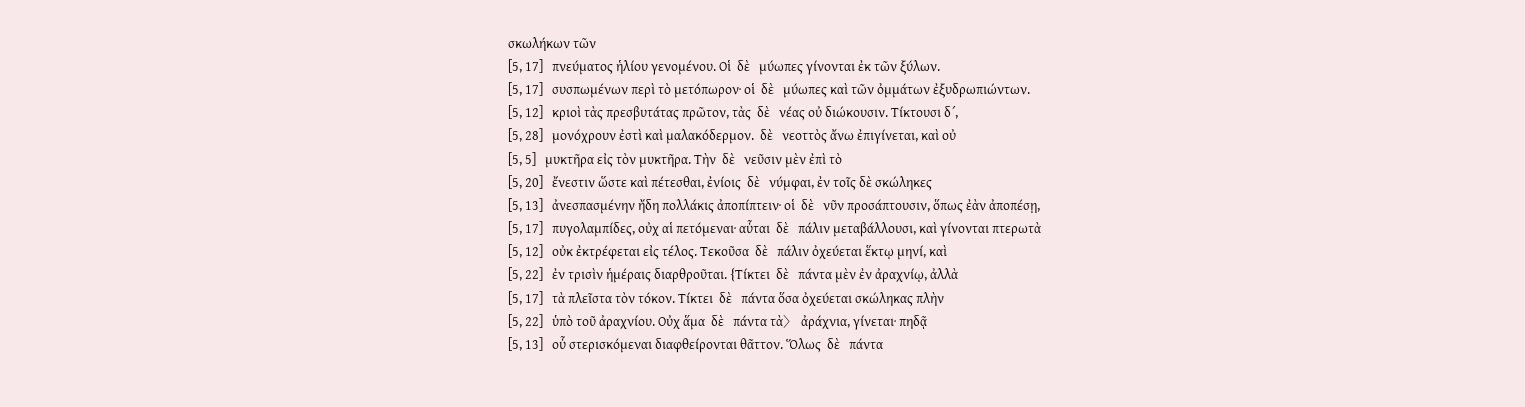σκωλήκων τῶν
[5, 17]   πνεύματος ἡλίου γενομένου. Οἱ  δὲ   μύωπες γίνονται ἐκ τῶν ξύλων.
[5, 17]   συσπωμένων περὶ τὸ μετόπωρον· οἱ  δὲ   μύωπες καὶ τῶν ὀμμάτων ἐξυδρωπιώντων.
[5, 12]   κριοὶ τὰς πρεσβυτάτας πρῶτον, τὰς  δὲ   νέας οὐ διώκουσιν. Τίκτουσι δ´,
[5, 28]   μονόχρουν ἐστὶ καὶ μαλακόδερμον.  δὲ   νεοττὸς ἄνω ἐπιγίνεται, καὶ οὐ
[5, 5]   μυκτῆρα εἰς τὸν μυκτῆρα. Τὴν  δὲ   νεῦσιν μὲν ἐπὶ τὸ
[5, 20]   ἔνεστιν ὥστε καὶ πέτεσθαι, ἐνίοις  δὲ   νύμφαι, ἐν τοῖς δὲ σκώληκες
[5, 13]   ἀνεσπασμένην ἤδη πολλάκις ἀποπίπτειν· οἱ  δὲ   νῦν προσάπτουσιν, ὅπως ἐὰν ἀποπέσῃ,
[5, 17]   πυγολαμπίδες, οὐχ αἱ πετόμεναι· αὗται  δὲ   πάλιν μεταβάλλουσι, καὶ γίνονται πτερωτὰ
[5, 12]   οὐκ ἐκτρέφεται εἰς τέλος. Τεκοῦσα  δὲ   πάλιν ὀχεύεται ἕκτῳ μηνί, καὶ
[5, 22]   ἐν τρισὶν ἡμέραις διαρθροῦται. {Τίκτει  δὲ   πάντα μὲν ἐν ἀραχνίῳ, ἀλλὰ
[5, 17]   τὰ πλεῖστα τὸν τόκον. Τίκτει  δὲ   πάντα ὅσα ὀχεύεται σκώληκας πλὴν
[5, 22]   ὑπὸ τοῦ ἀραχνίου. Οὐχ ἅμα  δὲ   πάντα τὰ〉 ἀράχνια, γίνεται· πηδᾷ
[5, 13]   οὗ στερισκόμεναι διαφθείρονται θᾶττον. Ὅλως  δὲ   πάντα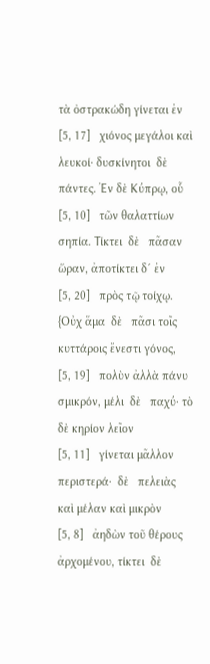τὰ ὀστρακώδη γίνεται ἐν
[5, 17]   χιόνος μεγάλοι καὶ λευκοί· δυσκίνητοι  δὲ   πάντες. Ἐν δὲ Κύπρῳ, οὗ
[5, 10]   τῶν θαλαττίων σηπία. Τίκτει  δὲ   πᾶσαν ὥραν, ἀποτίκτει δ´ ἐν
[5, 20]   πρὸς τῷ τοίχῳ. {Οὐχ ἅμα  δὲ   πᾶσι τοῖς κυττάροις ἔνεστι γόνος,
[5, 19]   πολὺν ἀλλὰ πάνυ σμικρόν, μέλι  δὲ   παχύ· τὸ δὲ κηρίον λεῖον
[5, 11]   γίνεται μᾶλλον περιστερά·  δὲ   πελειὰς καὶ μέλαν καὶ μικρὸν
[5, 8]   ἀηδὼν τοῦ θέρους ἀρχομένου, τίκτει  δὲ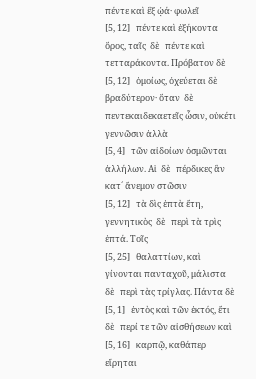πέντε καὶ ἓξ ᾠά· φωλεῖ
[5, 12]   πέντε καὶ ἑξήκοντα ὅρος, ταῖς  δὲ   πέντε καὶ τετταράκοντα. Πρόβατον δὲ
[5, 12]   ὁμοίως, ὀχεύεται δὲ βραδύτερον· ὅταν  δὲ   πεντεκαιδεκαετεῖς ὦσιν, οὐκέτι γεννῶσιν ἀλλὰ
[5, 4]   τῶν αἰδοίων ὀσμῶνται ἀλλήλων. Αἱ  δὲ   πέρδικες ἂν κατ´ ἄνεμον στῶσιν
[5, 12]   τὰ δὶς ἑπτὰ ἔτη, γεννητικὸς  δὲ   περὶ τὰ τρὶς ἑπτά. Τοῖς
[5, 25]   θαλαττίων, καὶ γίνονται πανταχοῦ, μάλιστα  δὲ   περὶ τὰς τρίγλας. Πάντα δὲ
[5, 1]   ἐντὸς καὶ τῶν ἐκτός, ἔτι  δὲ   περί τε τῶν αἰσθήσεων καὶ
[5, 16]   καρπῷ, καθάπερ εἴρηται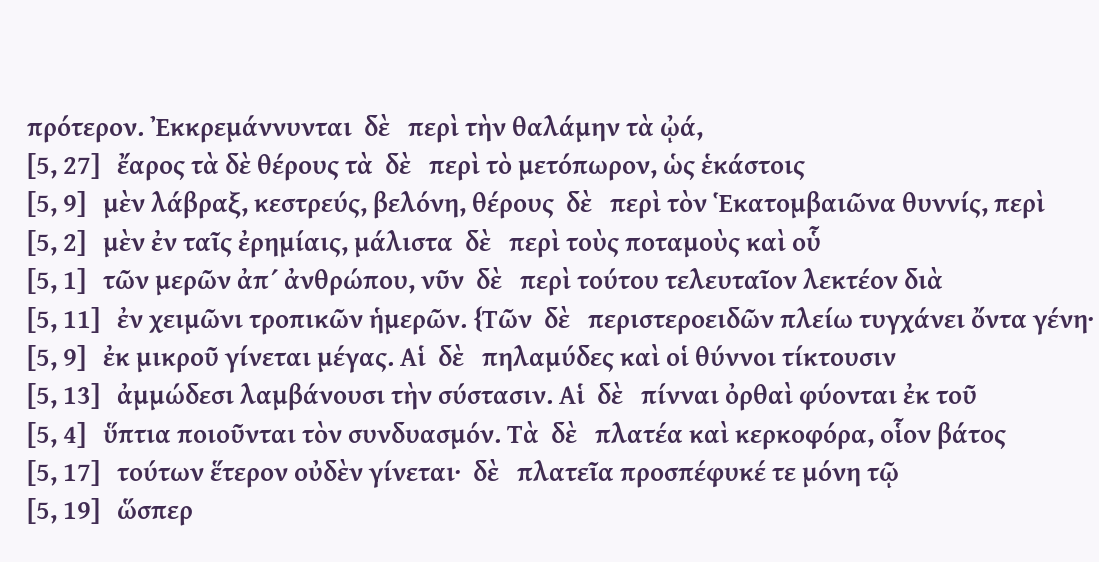πρότερον. Ἐκκρεμάννυνται  δὲ   περὶ τὴν θαλάμην τὰ ᾠά,
[5, 27]   ἔαρος τὰ δὲ θέρους τὰ  δὲ   περὶ τὸ μετόπωρον, ὡς ἑκάστοις
[5, 9]   μὲν λάβραξ, κεστρεύς, βελόνη, θέρους  δὲ   περὶ τὸν Ἑκατομβαιῶνα θυννίς, περὶ
[5, 2]   μὲν ἐν ταῖς ἐρημίαις, μάλιστα  δὲ   περὶ τοὺς ποταμοὺς καὶ οὗ
[5, 1]   τῶν μερῶν ἀπ´ ἀνθρώπου, νῦν  δὲ   περὶ τούτου τελευταῖον λεκτέον διὰ
[5, 11]   ἐν χειμῶνι τροπικῶν ἡμερῶν. {Τῶν  δὲ   περιστεροειδῶν πλείω τυγχάνει ὄντα γένη·
[5, 9]   ἐκ μικροῦ γίνεται μέγας. Αἱ  δὲ   πηλαμύδες καὶ οἱ θύννοι τίκτουσιν
[5, 13]   ἀμμώδεσι λαμβάνουσι τὴν σύστασιν. Αἱ  δὲ   πίνναι ὀρθαὶ φύονται ἐκ τοῦ
[5, 4]   ὕπτια ποιοῦνται τὸν συνδυασμόν. Τὰ  δὲ   πλατέα καὶ κερκοφόρα, οἷον βάτος
[5, 17]   τούτων ἕτερον οὐδὲν γίνεται·  δὲ   πλατεῖα προσπέφυκέ τε μόνη τῷ
[5, 19]   ὥσπερ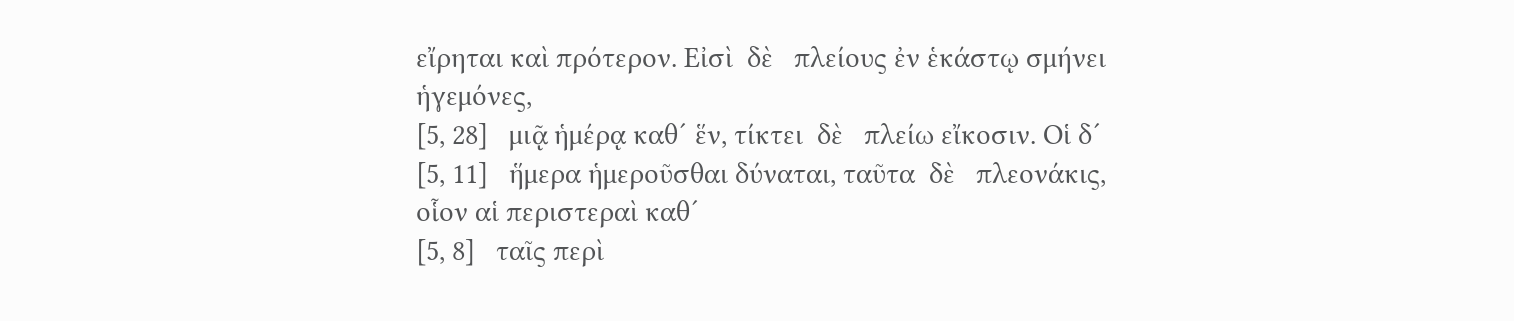εἴρηται καὶ πρότερον. Εἰσὶ  δὲ   πλείους ἐν ἑκάστῳ σμήνει ἡγεμόνες,
[5, 28]   μιᾷ ἡμέρᾳ καθ´ ἕν, τίκτει  δὲ   πλείω εἴκοσιν. Οἱ δ´
[5, 11]   ἥμερα ἡμεροῦσθαι δύναται, ταῦτα  δὲ   πλεονάκις, οἷον αἱ περιστεραὶ καθ´
[5, 8]   ταῖς περὶ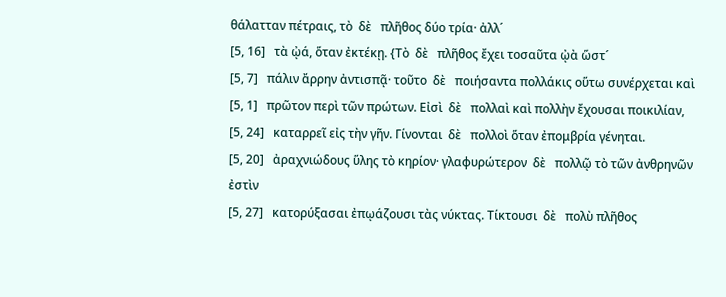θάλατταν πέτραις, τὸ  δὲ   πλῆθος δύο τρία· ἀλλ´
[5, 16]   τὰ ᾠά, ὅταν ἐκτέκῃ. {Τὸ  δὲ   πλῆθος ἔχει τοσαῦτα ᾠὰ ὥστ´
[5, 7]   πάλιν ἄρρην ἀντισπᾷ· τοῦτο  δὲ   ποιήσαντα πολλάκις οὕτω συνέρχεται καὶ
[5, 1]   πρῶτον περὶ τῶν πρώτων. Εἰσὶ  δὲ   πολλαὶ καὶ πολλὴν ἔχουσαι ποικιλίαν,
[5, 24]   καταρρεῖ εἰς τὴν γῆν. Γίνονται  δὲ   πολλοὶ ὅταν ἐπομβρία γένηται.
[5, 20]   ἀραχνιώδους ὕλης τὸ κηρίον· γλαφυρώτερον  δὲ   πολλῷ τὸ τῶν ἀνθρηνῶν ἐστὶν
[5, 27]   κατορύξασαι ἐπῳάζουσι τὰς νύκτας. Τίκτουσι  δὲ   πολὺ πλῆθος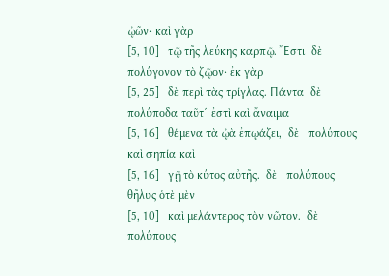ᾠῶν· καὶ γὰρ
[5, 10]   τῷ τῆς λεύκης καρπῷ. Ἔστι  δὲ   πολύγονον τὸ ζῷον· ἐκ γὰρ
[5, 25]   δὲ περὶ τὰς τρίγλας. Πάντα  δὲ   πολύποδα ταῦτ´ ἐστὶ καὶ ἄναιμα
[5, 16]   θέμενα τὰ ᾠὰ ἐπῳάζει,  δὲ   πολύπους καὶ σηπία καὶ
[5, 16]   γῇ τὸ κύτος αὐτῆς.  δὲ   πολύπους θῆλυς ὁτὲ μὲν
[5, 10]   καὶ μελάντερος τὸν νῶτον.  δὲ   πολύπους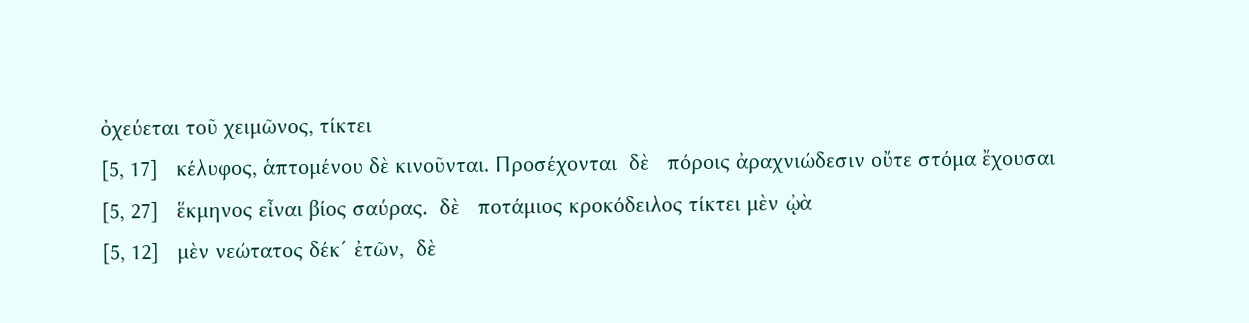ὀχεύεται τοῦ χειμῶνος, τίκτει
[5, 17]   κέλυφος, ἁπτομένου δὲ κινοῦνται. Προσέχονται  δὲ   πόροις ἀραχνιώδεσιν οὔτε στόμα ἔχουσαι
[5, 27]   ἕκμηνος εἶναι βίος σαύρας.  δὲ   ποτάμιος κροκόδειλος τίκτει μὲν ᾠὰ
[5, 12]   μὲν νεώτατος δέκ´ ἐτῶν,  δὲ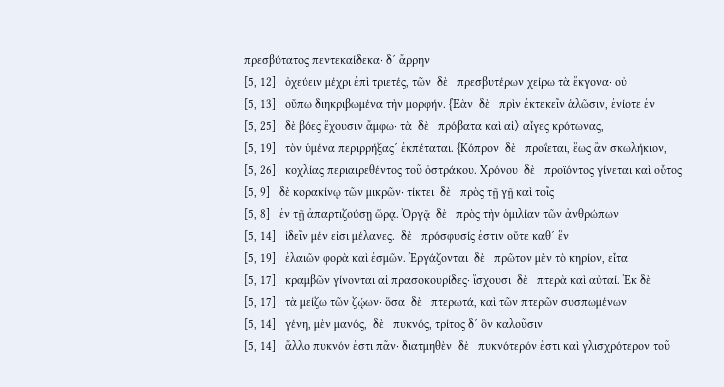πρεσβύτατος πεντεκαίδεκα· δ´ ἄρρην
[5, 12]   ὀχεύειν μέχρι ἐπὶ τριετές, τῶν  δὲ   πρεσβυτέρων χείρω τὰ ἔκγονα· οὐ
[5, 13]   οὔπω διηκριβωμένα τὴν μορφήν. {Ἐὰν  δὲ   πρὶν ἐκτεκεῖν ἁλῶσιν, ἐνίοτε ἐν
[5, 25]   δὲ βόες ἔχουσιν ἄμφω· τὰ  δὲ   πρόβατα καὶ αἱ〉 αἶγες κρότωνας,
[5, 19]   τὸν ὑμένα περιρρήξας´ ἐκπέταται. {Κόπρον  δὲ   προΐεται, ἕως ἂν σκωλήκιον,
[5, 26]   κοχλίας περιαιρεθέντος τοῦ ὀστράκου. Χρόνου  δὲ   προϊόντος γίνεται καὶ οὗτος
[5, 9]   δὲ κορακίνῳ τῶν μικρῶν· τίκτει  δὲ   πρὸς τῇ γῇ καὶ τοῖς
[5, 8]   ἐν τῇ ἀπαρτιζούσῃ ὥρᾳ. Ὀργᾷ  δὲ   πρὸς τὴν ὁμιλίαν τῶν ἀνθρώπων
[5, 14]   ἰδεῖν μέν εἰσι μέλανες.  δὲ   πρόσφυσίς ἐστιν οὔτε καθ´ ἓν
[5, 19]   ἐλαιῶν φορὰ καὶ ἐσμῶν. Ἐργάζονται  δὲ   πρῶτον μὲν τὸ κηρίον, εἶτα
[5, 17]   κραμβῶν γίνονται αἱ πρασοκουρίδες· ἴσχουσι  δὲ   πτερὰ καὶ αὐταί. Ἐκ δὲ
[5, 17]   τὰ μείζω τῶν ζῴων· ὅσα  δὲ   πτερωτά, καὶ τῶν πτερῶν συσπωμένων
[5, 14]   γένη, μὲν μανός,  δὲ   πυκνός, τρίτος δ´ ὃν καλοῦσιν
[5, 14]   ἄλλο πυκνόν ἐστι πᾶν· διατμηθὲν  δὲ   πυκνότερόν ἐστι καὶ γλισχρότερον τοῦ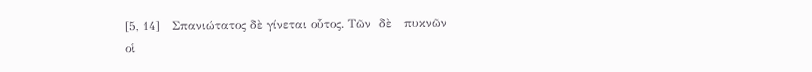[5, 14]   Σπανιώτατος δὲ γίνεται οὗτος. Τῶν  δὲ   πυκνῶν οἱ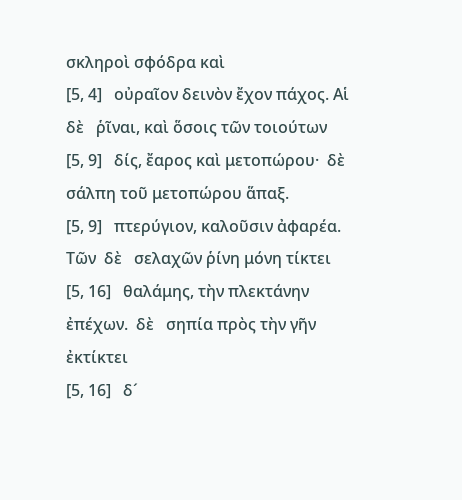σκληροὶ σφόδρα καὶ
[5, 4]   οὐραῖον δεινὸν ἔχον πάχος. Αἱ  δὲ   ῥῖναι, καὶ ὅσοις τῶν τοιούτων
[5, 9]   δίς, ἔαρος καὶ μετοπώρου·  δὲ   σάλπη τοῦ μετοπώρου ἅπαξ.
[5, 9]   πτερύγιον, καλοῦσιν ἀφαρέα. Τῶν  δὲ   σελαχῶν ῥίνη μόνη τίκτει
[5, 16]   θαλάμης, τὴν πλεκτάνην ἐπέχων.  δὲ   σηπία πρὸς τὴν γῆν ἐκτίκτει
[5, 16]   δ´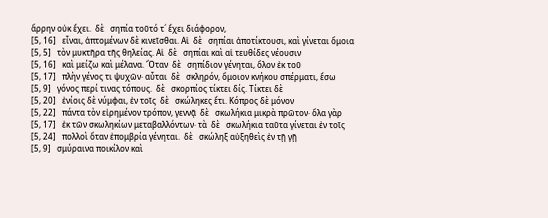ἄρρην οὐκ ἔχει.  δὲ   σηπία τοῦτό τ´ ἔχει διάφορον,
[5, 16]   εἶναι, ἁπτομένων δὲ κινεῖσθαι. Αἱ  δὲ   σηπίαι ἀποτίκτουσι, καὶ γίνεται ὅμοια
[5, 5]   τὸν μυκτῆρα τῆς θηλείας. Αἱ  δὲ   σηπίαι καὶ αἱ τευθίδες νέουσιν
[5, 16]   καὶ μείζω καὶ μέλανα. Ὅταν  δὲ   σηπίδιον γένηται, ὅλον ἐκ τοῦ
[5, 17]   πλὴν γένος τι ψυχῶν· αὗται  δὲ   σκληρόν, ὅμοιον κνήκου σπέρματι, ἔσω
[5, 9]   γόνος περί τινας τόπους.  δὲ   σκορπίος τίκτει δίς. Τίκτει δὲ
[5, 20]   ἐνίοις δὲ νύμφαι, ἐν τοῖς  δὲ   σκώληκες ἔτι. Κόπρος δὲ μόνον
[5, 22]   πάντα τὸν εἰρημένον τρόπον, γεννᾷ  δὲ   σκωλήκια μικρὰ πρῶτον· ὅλα γὰρ
[5, 17]   ἐκ τῶν σκωληκίων μεταβαλλόντων· τὰ  δὲ   σκωλήκια ταῦτα γίνεται ἐν τοῖς
[5, 24]   πολλοὶ ὅταν ἐπομβρία γένηται.  δὲ   σκώληξ αὐξηθεὶς ἐν τῇ γῇ
[5, 9]   σμύραινα ποικίλον καὶ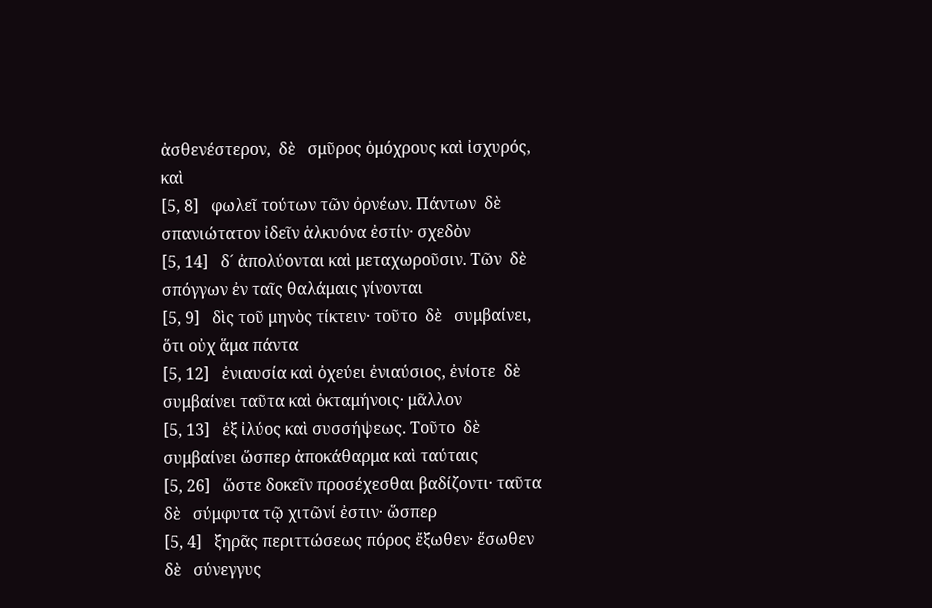ἀσθενέστερον,  δὲ   σμῦρος ὁμόχρους καὶ ἰσχυρός, καὶ
[5, 8]   φωλεῖ τούτων τῶν ὀρνέων. Πάντων  δὲ   σπανιώτατον ἰδεῖν ἁλκυόνα ἐστίν· σχεδὸν
[5, 14]   δ´ ἀπολύονται καὶ μεταχωροῦσιν. Τῶν  δὲ   σπόγγων ἐν ταῖς θαλάμαις γίνονται
[5, 9]   δὶς τοῦ μηνὸς τίκτειν· τοῦτο  δὲ   συμβαίνει, ὅτι οὐχ ἅμα πάντα
[5, 12]   ἐνιαυσία καὶ ὀχεύει ἐνιαύσιος, ἐνίοτε  δὲ   συμβαίνει ταῦτα καὶ ὀκταμήνοις· μᾶλλον
[5, 13]   ἐξ ἰλύος καὶ συσσήψεως. Τοῦτο  δὲ   συμβαίνει ὥσπερ ἀποκάθαρμα καὶ ταύταις
[5, 26]   ὥστε δοκεῖν προσέχεσθαι βαδίζοντι· ταῦτα  δὲ   σύμφυτα τῷ χιτῶνί ἐστιν· ὥσπερ
[5, 4]   ξηρᾶς περιττώσεως πόρος ἔξωθεν· ἔσωθεν  δὲ   σύνεγγυς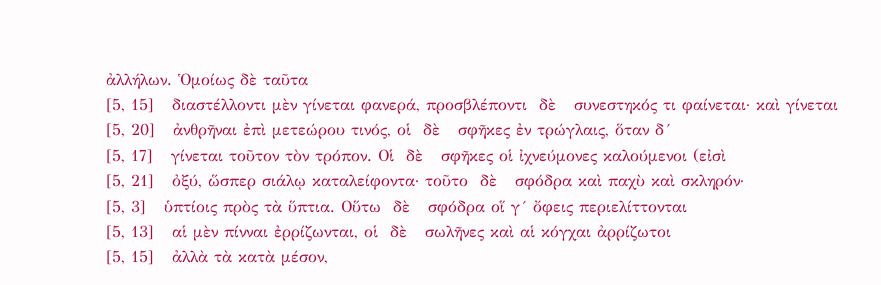ἀλλήλων. Ὁμοίως δὲ ταῦτα
[5, 15]   διαστέλλοντι μὲν γίνεται φανερά, προσβλέποντι  δὲ   συνεστηκός τι φαίνεται· καὶ γίνεται
[5, 20]   ἀνθρῆναι ἐπὶ μετεώρου τινός, οἱ  δὲ   σφῆκες ἐν τρώγλαις, ὅταν δ´
[5, 17]   γίνεται τοῦτον τὸν τρόπον. Οἱ  δὲ   σφῆκες οἱ ἰχνεύμονες καλούμενοι (εἰσὶ
[5, 21]   ὀξύ, ὥσπερ σιάλῳ καταλείφοντα· τοῦτο  δὲ   σφόδρα καὶ παχὺ καὶ σκληρόν·
[5, 3]   ὑπτίοις πρὸς τὰ ὕπτια. Οὕτω  δὲ   σφόδρα οἵ γ´ ὄφεις περιελίττονται
[5, 13]   αἱ μὲν πίνναι ἐρρίζωνται, οἱ  δὲ   σωλῆνες καὶ αἱ κόγχαι ἀρρίζωτοι
[5, 15]   ἀλλὰ τὰ κατὰ μέσον,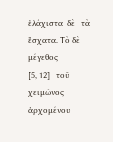ἐλάχιστα  δὲ   τὰ ἔσχατα. Τὸ δὲ μέγεθος
[5, 12]   τοῦ χειμῶνος ἀρχομένου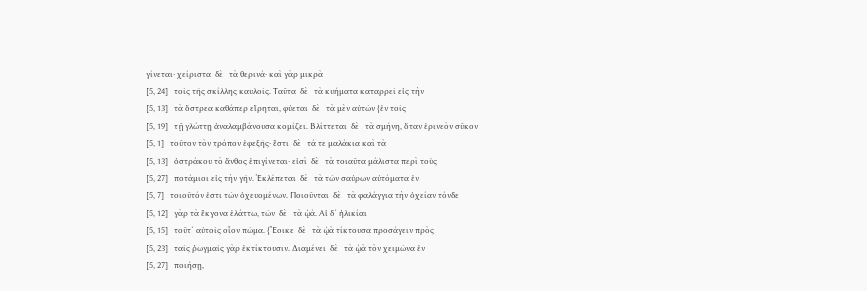γίνεται· χείριστα  δὲ   τὰ θερινά· καὶ γὰρ μικρὰ
[5, 24]   τοῖς τῆς σκίλλης καυλοῖς. Ταῦτα  δὲ   τὰ κυήματα καταρρεῖ εἰς τὴν
[5, 13]   τὰ ὄστρεα καθάπερ εἴρηται, φύεται  δὲ   τὰ μὲν αὐτῶν {ἐν τοῖς
[5, 19]   τῇ γλώττῃ ἀναλαμβάνουσα κομίζει. Βλίττεται  δὲ   τὰ σμήνη, ὅταν ἐρινεὸν σῦκον
[5, 1]   τοῦτον τὸν τρόπον ἐφεξῆς· ἔστι  δὲ   τά τε μαλάκια καὶ τὰ
[5, 13]   ὀστράκου τὸ ἄνθος ἐπιγίνεται· εἰσὶ  δὲ   τὰ τοιαῦτα μάλιστα περὶ τοὺς
[5, 27]   ποτάμιοι εἰς τὴν γῆν. Ἐκλέπεται  δὲ   τὰ τῶν σαύρων αὐτόματα ἐν
[5, 7]   τοιοῦτόν ἐστι τῶν ὀχευομένων. Ποιοῦνται  δὲ   τὰ φαλάγγια τὴν ὀχείαν τόνδε
[5, 12]   γὰρ τὰ ἔκγονα ἐλάττω, τῶν  δὲ   τὰ ᾠά. Αἱ δ´ ἡλικίαι
[5, 15]   τοῦτ´ αὐτοῖς οἷον πῶμα. {Ἔοικε  δὲ   τὰ ᾠὰ τίκτουσα προσάγειν πρὸς
[5, 23]   ταῖς ῥωγμαῖς γὰρ ἐκτίκτουσιν. Διαμένει  δὲ   τὰ ᾠὰ τὸν χειμῶνα ἐν
[5, 27]   ποιήσῃ,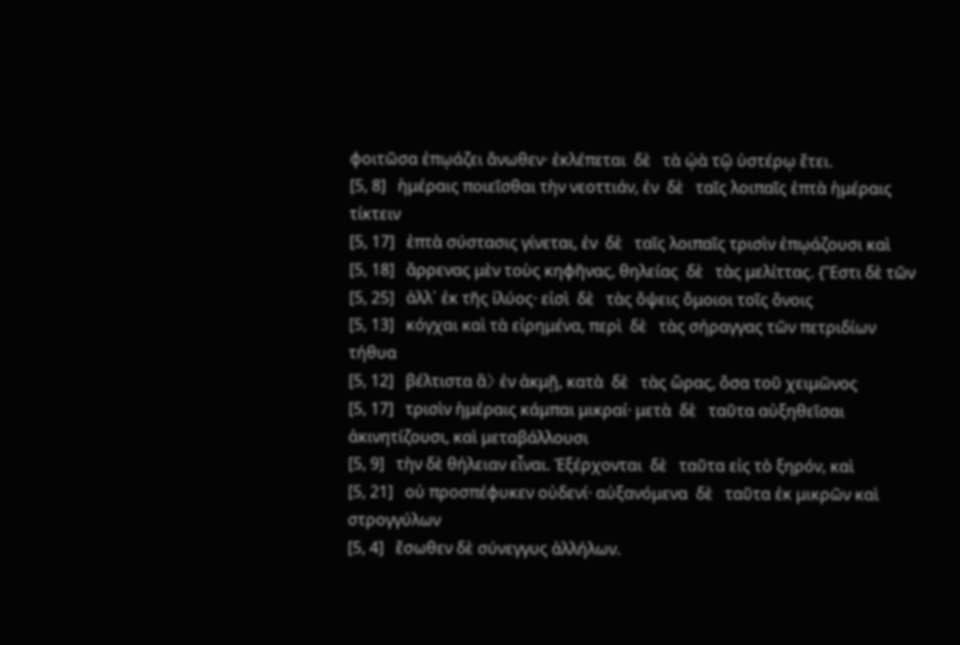φοιτῶσα ἐπῳάζει ἄνωθεν· ἐκλέπεται  δὲ   τὰ ᾠὰ τῷ ὑστέρῳ ἔτει.
[5, 8]   ἡμέραις ποιεῖσθαι τὴν νεοττιάν, ἐν  δὲ   ταῖς λοιπαῖς ἑπτὰ ἡμέραις τίκτειν
[5, 17]   ἑπτὰ σύστασις γίνεται, ἐν  δὲ   ταῖς λοιπαῖς τρισὶν ἐπῳάζουσι καὶ
[5, 18]   ἄρρενας μὲν τοὺς κηφῆνας, θηλείας  δὲ   τὰς μελίττας. {Ἔστι δὲ τῶν
[5, 25]   ἀλλ´ ἐκ τῆς ἰλύος· εἰσὶ  δὲ   τὰς ὄψεις ὅμοιοι τοῖς ὄνοις
[5, 13]   κόγχαι καὶ τὰ εἰρημένα, περὶ  δὲ   τὰς σήραγγας τῶν πετριδίων τήθυα
[5, 12]   βέλτιστα ἃ〉 ἐν ἀκμῇ, κατὰ  δὲ   τὰς ὥρας, ὅσα τοῦ χειμῶνος
[5, 17]   τρισὶν ἡμέραις κάμπαι μικραί· μετὰ  δὲ   ταῦτα αὐξηθεῖσαι ἀκινητίζουσι, καὶ μεταβάλλουσι
[5, 9]   τὴν δὲ θήλειαν εἶναι. Ἐξέρχονται  δὲ   ταῦτα εἰς τὸ ξηρόν, καὶ
[5, 21]   οὐ προσπέφυκεν οὐδενί· αὐξανόμενα  δὲ   ταῦτα ἐκ μικρῶν καὶ στρογγύλων
[5, 4]   ἔσωθεν δὲ σύνεγγυς ἀλλήλων.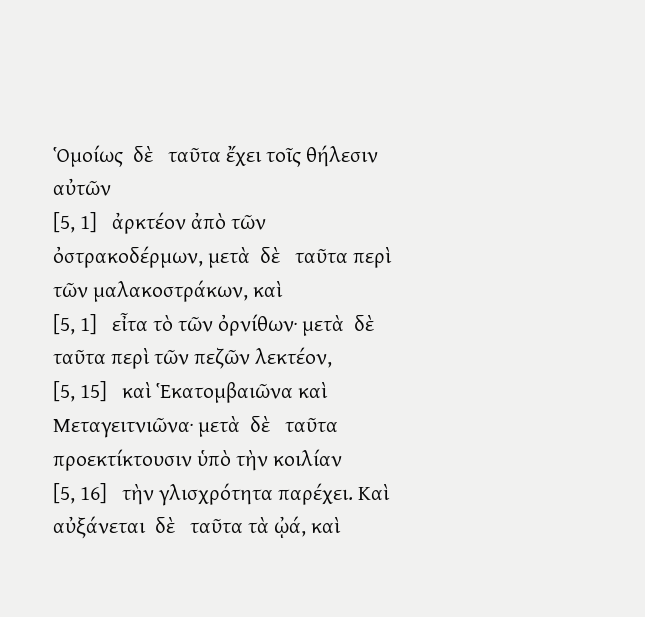Ὁμοίως  δὲ   ταῦτα ἔχει τοῖς θήλεσιν αὐτῶν
[5, 1]   ἀρκτέον ἀπὸ τῶν ὀστρακοδέρμων, μετὰ  δὲ   ταῦτα περὶ τῶν μαλακοστράκων, καὶ
[5, 1]   εἶτα τὸ τῶν ὀρνίθων· μετὰ  δὲ   ταῦτα περὶ τῶν πεζῶν λεκτέον,
[5, 15]   καὶ Ἑκατομβαιῶνα καὶ Μεταγειτνιῶνα· μετὰ  δὲ   ταῦτα προεκτίκτουσιν ὑπὸ τὴν κοιλίαν
[5, 16]   τὴν γλισχρότητα παρέχει. Καὶ αὐξάνεται  δὲ   ταῦτα τὰ ᾠά, καὶ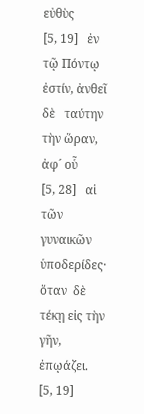εὐθὺς
[5, 19]   ἐν τῷ Πόντῳ ἐστίν, ἀνθεῖ  δὲ   ταύτην τὴν ὥραν, ἀφ´ οὗ
[5, 28]   αἱ τῶν γυναικῶν ὑποδερίδες· ὅταν  δὲ   τέκῃ εἰς τὴν γῆν, ἐπῳάζει.
[5, 19]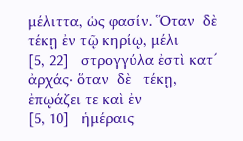μέλιττα, ὡς φασίν. Ὅταν  δὲ   τέκῃ ἐν τῷ κηρίῳ, μέλι
[5, 22]   στρογγύλα ἐστὶ κατ´ ἀρχάς· ὅταν  δὲ   τέκῃ, ἐπῳάζει τε καὶ ἐν
[5, 10]   ἡμέραις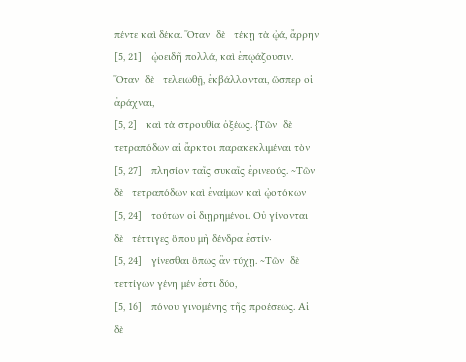πέντε καὶ δέκα. Ὅταν  δὲ   τέκῃ τὰ ᾠά, ἄρρην
[5, 21]   ᾠοειδῆ πολλά, καὶ ἐπῳάζουσιν. Ὅταν  δὲ   τελειωθῇ, ἐκβάλλονται, ὥσπερ οἱ ἀράχναι,
[5, 2]   καὶ τὰ στρουθία ὀξέως. {Τῶν  δὲ   τετραπόδων αἱ ἄρκτοι παρακεκλιμέναι τὸν
[5, 27]   πλησίον ταῖς συκαῖς ἐρινεούς. ~Τῶν  δὲ   τετραπόδων καὶ ἐναίμων καὶ ᾠοτόκων
[5, 24]   τούτων οἱ διῃρημένοι. Οὐ γίνονται  δὲ   τέττιγες ὅπου μὴ δένδρα ἐστίν·
[5, 24]   γίνεσθαι ὅπως ἂν τύχῃ. ~Τῶν  δὲ   τεττίγων γένη μέν ἐστι δύο,
[5, 16]   πόνου γινομένης τῆς προέσεως. Αἱ  δὲ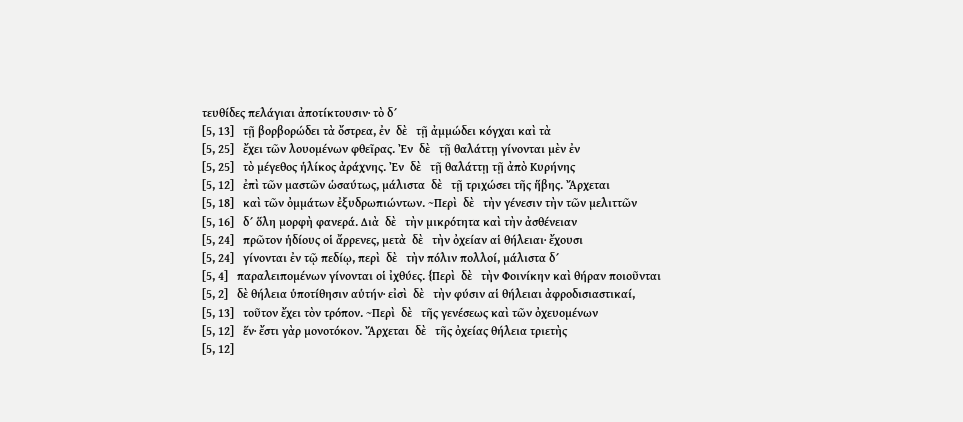τευθίδες πελάγιαι ἀποτίκτουσιν· τὸ δ´
[5, 13]   τῇ βορβορώδει τὰ ὄστρεα, ἐν  δὲ   τῇ ἀμμώδει κόγχαι καὶ τὰ
[5, 25]   ἔχει τῶν λουομένων φθεῖρας. Ἐν  δὲ   τῇ θαλάττῃ γίνονται μὲν ἐν
[5, 25]   τὸ μέγεθος ἡλίκος ἀράχνης. Ἐν  δὲ   τῇ θαλάττῃ τῇ ἀπὸ Κυρήνης
[5, 12]   ἐπὶ τῶν μαστῶν ὡσαύτως, μάλιστα  δὲ   τῇ τριχώσει τῆς ἥβης. Ἄρχεται
[5, 18]   καὶ τῶν ὀμμάτων ἐξυδρωπιώντων. ~Περὶ  δὲ   τὴν γένεσιν τὴν τῶν μελιττῶν
[5, 16]   δ´ ὅλη μορφὴ φανερά. Διὰ  δὲ   τὴν μικρότητα καὶ τὴν ἀσθένειαν
[5, 24]   πρῶτον ἡδίους οἱ ἄρρενες, μετὰ  δὲ   τὴν ὀχείαν αἱ θήλειαι· ἔχουσι
[5, 24]   γίνονται ἐν τῷ πεδίῳ, περὶ  δὲ   τὴν πόλιν πολλοί, μάλιστα δ´
[5, 4]   παραλειπομένων γίνονται οἱ ἰχθύες. {Περὶ  δὲ   τὴν Φοινίκην καὶ θήραν ποιοῦνται
[5, 2]   δὲ θήλεια ὑποτίθησιν αὑτήν· εἰσὶ  δὲ   τὴν φύσιν αἱ θήλειαι ἀφροδισιαστικαί,
[5, 13]   τοῦτον ἔχει τὸν τρόπον. ~Περὶ  δὲ   τῆς γενέσεως καὶ τῶν ὀχευομένων
[5, 12]   ἕν· ἔστι γὰρ μονοτόκον. Ἄρχεται  δὲ   τῆς ὀχείας θήλεια τριετὴς
[5, 12]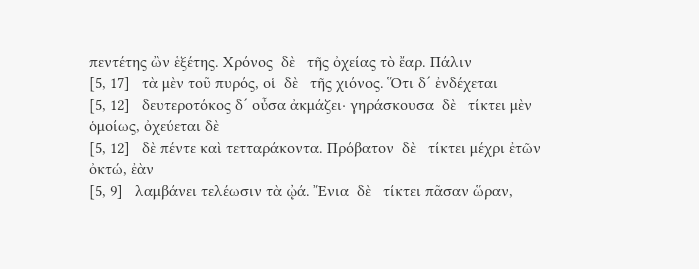πεντέτης ὢν ἑξέτης. Χρόνος  δὲ   τῆς ὀχείας τὸ ἔαρ. Πάλιν
[5, 17]   τὰ μὲν τοῦ πυρός, οἱ  δὲ   τῆς χιόνος. Ὅτι δ´ ἐνδέχεται
[5, 12]   δευτεροτόκος δ´ οὖσα ἀκμάζει· γηράσκουσα  δὲ   τίκτει μὲν ὁμοίως, ὀχεύεται δὲ
[5, 12]   δὲ πέντε καὶ τετταράκοντα. Πρόβατον  δὲ   τίκτει μέχρι ἐτῶν ὀκτώ, ἐὰν
[5, 9]   λαμβάνει τελέωσιν τὰ ᾠά. Ἔνια  δὲ   τίκτει πᾶσαν ὥραν,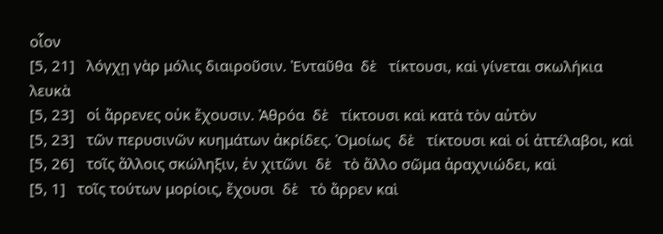οἷον
[5, 21]   λόγχῃ γὰρ μόλις διαιροῦσιν. Ἐνταῦθα  δὲ   τίκτουσι, καὶ γίνεται σκωλήκια λευκὰ
[5, 23]   οἱ ἄρρενες οὐκ ἔχουσιν. Ἀθρόα  δὲ   τίκτουσι καὶ κατὰ τὸν αὐτὸν
[5, 23]   τῶν περυσινῶν κυημάτων ἀκρίδες. Ὁμοίως  δὲ   τίκτουσι καὶ οἱ ἀττέλαβοι, καὶ
[5, 26]   τοῖς ἄλλοις σκώληξιν, ἐν χιτῶνι  δὲ   τὸ ἄλλο σῶμα ἀραχνιώδει, καὶ
[5, 1]   τοῖς τούτων μορίοις, ἔχουσι  δὲ   τὸ ἄρρεν καὶ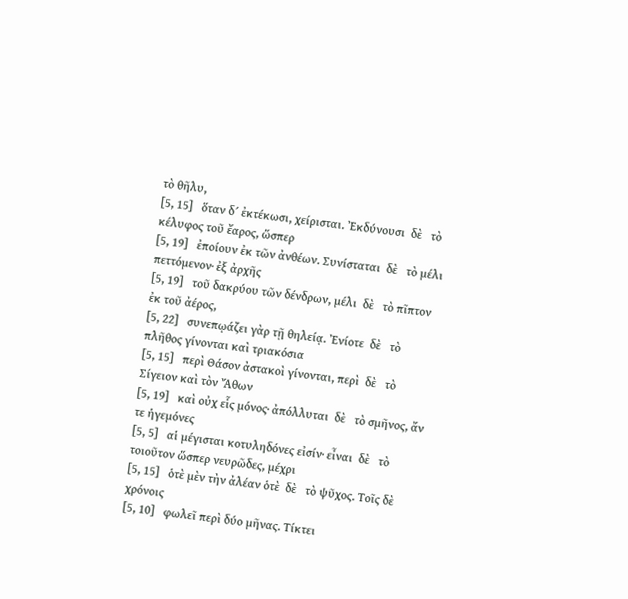τὸ θῆλυ,
[5, 15]   ὅταν δ´ ἐκτέκωσι, χείρισται. Ἐκδύνουσι  δὲ   τὸ κέλυφος τοῦ ἔαρος, ὥσπερ
[5, 19]   ἐποίουν ἐκ τῶν ἀνθέων. Συνίσταται  δὲ   τὸ μέλι πεττόμενον· ἐξ ἀρχῆς
[5, 19]   τοῦ δακρύου τῶν δένδρων, μέλι  δὲ   τὸ πῖπτον ἐκ τοῦ ἀέρος,
[5, 22]   συνεπῳάζει γὰρ τῇ θηλείᾳ. Ἐνίοτε  δὲ   τὸ πλῆθος γίνονται καὶ τριακόσια
[5, 15]   περὶ Θάσον ἀστακοὶ γίνονται, περὶ  δὲ   τὸ Σίγειον καὶ τὸν Ἄθων
[5, 19]   καὶ οὐχ εἷς μόνος· ἀπόλλυται  δὲ   τὸ σμῆνος, ἄν τε ἡγεμόνες
[5, 5]   αἱ μέγισται κοτυληδόνες εἰσίν· εἶναι  δὲ   τὸ τοιοῦτον ὥσπερ νευρῶδες, μέχρι
[5, 15]   ὁτὲ μὲν τὴν ἀλέαν ὁτὲ  δὲ   τὸ ψῦχος. Τοῖς δὲ χρόνοις
[5, 10]   φωλεῖ περὶ δύο μῆνας. Τίκτει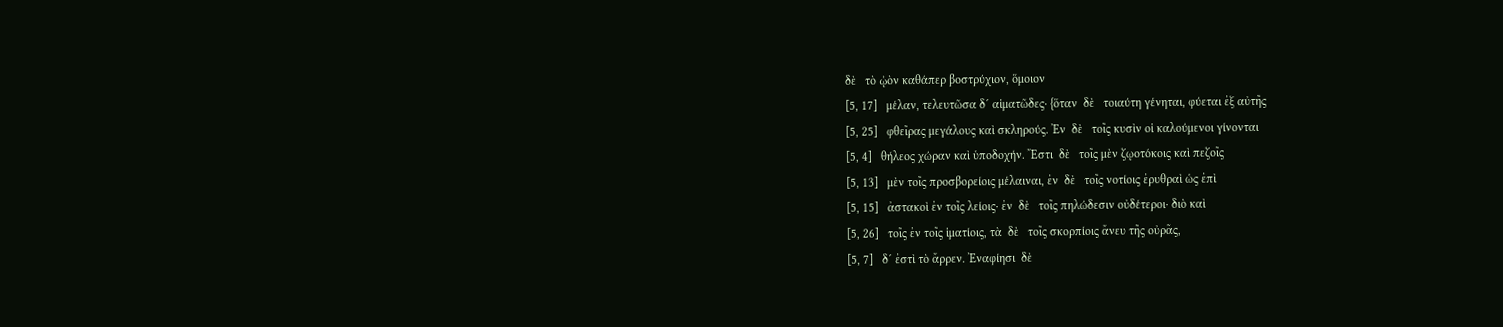δὲ   τὸ ᾠὸν καθάπερ βοστρύχιον, ὅμοιον
[5, 17]   μέλαν, τελευτῶσα δ´ αἱματῶδες· {ὅταν  δὲ   τοιαύτη γένηται, φύεται ἐξ αὐτῆς
[5, 25]   φθεῖρας μεγάλους καὶ σκληρούς. Ἐν  δὲ   τοῖς κυσὶν οἱ καλούμενοι γίνονται
[5, 4]   θήλεος χώραν καὶ ὑποδοχήν. Ἔστι  δὲ   τοῖς μὲν ζῳοτόκοις καὶ πεζοῖς
[5, 13]   μὲν τοῖς προσβορείοις μέλαιναι, ἐν  δὲ   τοῖς νοτίοις ἐρυθραὶ ὡς ἐπὶ
[5, 15]   ἀστακοὶ ἐν τοῖς λείοις· ἐν  δὲ   τοῖς πηλώδεσιν οὐδέτεροι· διὸ καὶ
[5, 26]   τοῖς ἐν τοῖς ἱματίοις, τὰ  δὲ   τοῖς σκορπίοις ἄνευ τῆς οὐρᾶς,
[5, 7]   δ´ ἐστὶ τὸ ἄρρεν. Ἐναφίησι  δὲ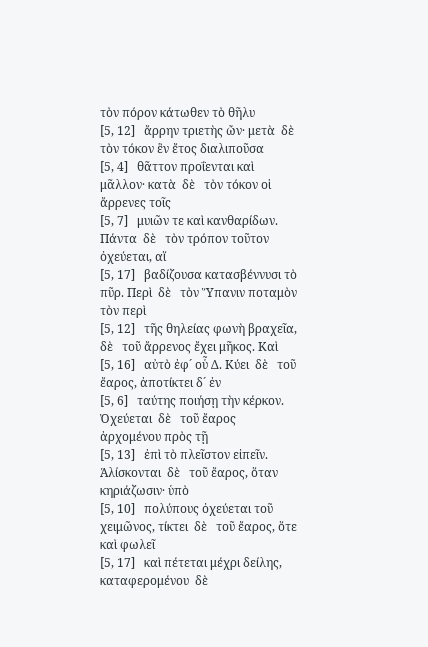τὸν πόρον κάτωθεν τὸ θῆλυ
[5, 12]   ἄρρην τριετὴς ὤν· μετὰ  δὲ   τὸν τόκον ἓν ἔτος διαλιποῦσα
[5, 4]   θᾶττον προΐενται καὶ μᾶλλον· κατὰ  δὲ   τὸν τόκον οἱ ἄρρενες τοῖς
[5, 7]   μυιῶν τε καὶ κανθαρίδων. Πάντα  δὲ   τὸν τρόπον τοῦτον ὀχεύεται, αἵ
[5, 17]   βαδίζουσα κατασβέννυσι τὸ πῦρ. Περὶ  δὲ   τὸν Ὕπανιν ποταμὸν τὸν περὶ
[5, 12]   τῆς θηλείας φωνὴ βραχεῖα,  δὲ   τοῦ ἄρρενος ἔχει μῆκος. Καὶ
[5, 16]   αὐτὸ ἐφ´ οὗ Δ. Κύει  δὲ   τοῦ ἔαρος, ἀποτίκτει δ´ ἐν
[5, 6]   ταύτης ποιήσῃ τὴν κέρκον. Ὀχεύεται  δὲ   τοῦ ἔαρος ἀρχομένου πρὸς τῇ
[5, 13]   ἐπὶ τὸ πλεῖστον εἰπεῖν. Ἁλίσκονται  δὲ   τοῦ ἔαρος, ὅταν κηριάζωσιν· ὑπὸ
[5, 10]   πολύπους ὀχεύεται τοῦ χειμῶνος, τίκτει  δὲ   τοῦ ἔαρος, ὅτε καὶ φωλεῖ
[5, 17]   καὶ πέτεται μέχρι δείλης, καταφερομένου  δὲ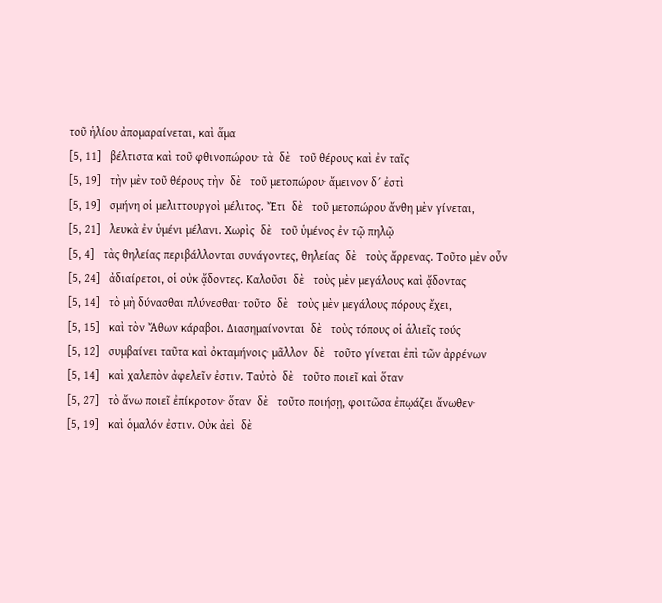τοῦ ἡλίου ἀπομαραίνεται, καὶ ἅμα
[5, 11]   βέλτιστα καὶ τοῦ φθινοπώρου· τὰ  δὲ   τοῦ θέρους καὶ ἐν ταῖς
[5, 19]   τὴν μὲν τοῦ θέρους τὴν  δὲ   τοῦ μετοπώρου· ἄμεινον δ´ ἐστὶ
[5, 19]   σμήνη οἱ μελιττουργοὶ μέλιτος. Ἔτι  δὲ   τοῦ μετοπώρου ἄνθη μὲν γίνεται,
[5, 21]   λευκὰ ἐν ὑμένι μέλανι. Χωρὶς  δὲ   τοῦ ὑμένος ἐν τῷ πηλῷ
[5, 4]   τὰς θηλείας περιβάλλονται συνάγοντες, θηλείας  δὲ   τοὺς ἄρρενας. Τοῦτο μὲν οὖν
[5, 24]   ἀδιαίρετοι, οἱ οὐκ ᾄδοντες. Καλοῦσι  δὲ   τοὺς μὲν μεγάλους καὶ ᾄδοντας
[5, 14]   τὸ μὴ δύνασθαι πλύνεσθαι· τοῦτο  δὲ   τοὺς μὲν μεγάλους πόρους ἔχει,
[5, 15]   καὶ τὸν Ἄθων κάραβοι. Διασημαίνονται  δὲ   τοὺς τόπους οἱ ἁλιεῖς τούς
[5, 12]   συμβαίνει ταῦτα καὶ ὀκταμήνοις· μᾶλλον  δὲ   τοῦτο γίνεται ἐπὶ τῶν ἀρρένων
[5, 14]   καὶ χαλεπὸν ἀφελεῖν ἐστιν. Ταὐτὸ  δὲ   τοῦτο ποιεῖ καὶ ὅταν
[5, 27]   τὸ ἄνω ποιεῖ ἐπίκροτον· ὅταν  δὲ   τοῦτο ποιήσῃ, φοιτῶσα ἐπῳάζει ἄνωθεν·
[5, 19]   καὶ ὁμαλόν ἐστιν. Οὐκ ἀεὶ  δὲ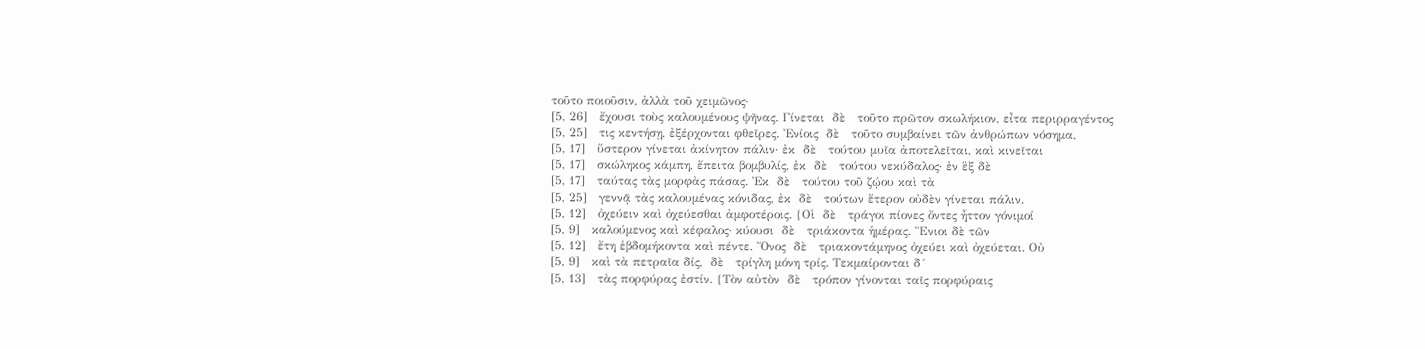τοῦτο ποιοῦσιν, ἀλλὰ τοῦ χειμῶνος·
[5, 26]   ἔχουσι τοὺς καλουμένους ψῆνας. Γίνεται  δὲ   τοῦτο πρῶτον σκωλήκιον, εἶτα περιρραγέντος
[5, 25]   τις κεντήσῃ, ἐξέρχονται φθεῖρες. Ἐνίοις  δὲ   τοῦτο συμβαίνει τῶν ἀνθρώπων νόσημα,
[5, 17]   ὕστερον γίνεται ἀκίνητον πάλιν· ἐκ  δὲ   τούτου μυῖα ἀποτελεῖται, καὶ κινεῖται
[5, 17]   σκώληκος κάμπη, ἔπειτα βομβυλίς, ἐκ  δὲ   τούτου νεκύδαλος· ἐν ἓξ δὲ
[5, 17]   ταύτας τὰς μορφὰς πάσας. Ἐκ  δὲ   τούτου τοῦ ζῴου καὶ τὰ
[5, 25]   γεννᾷ τὰς καλουμένας κόνιδας, ἐκ  δὲ   τούτων ἕτερον οὐδὲν γίνεται πάλιν.
[5, 12]   ὀχεύειν καὶ ὀχεύεσθαι ἀμφοτέροις. {Οἱ  δὲ   τράγοι πίονες ὄντες ἧττον γόνιμοί
[5, 9]   καλούμενος καὶ κέφαλος· κύουσι  δὲ   τριάκοντα ἡμέρας. Ἔνιοι δὲ τῶν
[5, 12]   ἔτη ἑβδομήκοντα καὶ πέντε. Ὄνος  δὲ   τριακοντάμηνος ὀχεύει καὶ ὀχεύεται. Οὐ
[5, 9]   καὶ τὰ πετραῖα δίς,  δὲ   τρίγλη μόνη τρίς. Τεκμαίρονται δ´
[5, 13]   τὰς πορφύρας ἐστίν. {Τὸν αὐτὸν  δὲ   τρόπον γίνονται ταῖς πορφύραις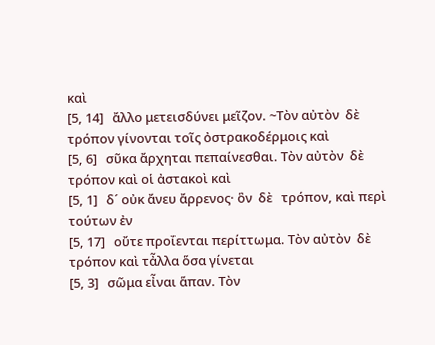καὶ
[5, 14]   ἄλλο μετεισδύνει μεῖζον. ~Τὸν αὐτὸν  δὲ   τρόπον γίνονται τοῖς ὀστρακοδέρμοις καὶ
[5, 6]   σῦκα ἄρχηται πεπαίνεσθαι. Τὸν αὐτὸν  δὲ   τρόπον καὶ οἱ ἀστακοὶ καὶ
[5, 1]   δ´ οὐκ ἄνευ ἄρρενος· ὃν  δὲ   τρόπον, καὶ περὶ τούτων ἐν
[5, 17]   οὔτε προΐενται περίττωμα. Τὸν αὐτὸν  δὲ   τρόπον καὶ τἆλλα ὅσα γίνεται
[5, 3]   σῶμα εἶναι ἅπαν. Τὸν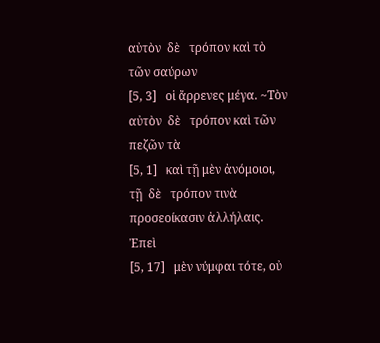αὐτὸν  δὲ   τρόπον καὶ τὸ τῶν σαύρων
[5, 3]   οἱ ἄρρενες μέγα. ~Τὸν αὐτὸν  δὲ   τρόπον καὶ τῶν πεζῶν τὰ
[5, 1]   καὶ τῇ μὲν ἀνόμοιοι, τῇ  δὲ   τρόπον τινὰ προσεοίκασιν ἀλλήλαις. Ἐπεὶ
[5, 17]   μὲν νύμφαι τότε, οὐ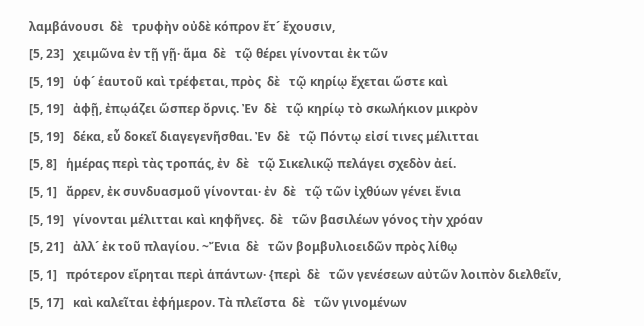λαμβάνουσι  δὲ   τρυφὴν οὐδὲ κόπρον ἔτ´ ἔχουσιν,
[5, 23]   χειμῶνα ἐν τῇ γῇ· ἅμα  δὲ   τῷ θέρει γίνονται ἐκ τῶν
[5, 19]   ὑφ´ ἑαυτοῦ καὶ τρέφεται, πρὸς  δὲ   τῷ κηρίῳ ἔχεται ὥστε καὶ
[5, 19]   ἀφῇ, ἐπῳάζει ὥσπερ ὄρνις. Ἐν  δὲ   τῷ κηρίῳ τὸ σκωλήκιον μικρὸν
[5, 19]   δέκα, εὖ δοκεῖ διαγεγενῆσθαι. Ἐν  δὲ   τῷ Πόντῳ εἰσί τινες μέλιτται
[5, 8]   ἡμέρας περὶ τὰς τροπάς, ἐν  δὲ   τῷ Σικελικῷ πελάγει σχεδὸν ἀεί.
[5, 1]   ἄρρεν, ἐκ συνδυασμοῦ γίνονται· ἐν  δὲ   τῷ τῶν ἰχθύων γένει ἔνια
[5, 19]   γίνονται μέλιτται καὶ κηφῆνες.  δὲ   τῶν βασιλέων γόνος τὴν χρόαν
[5, 21]   ἀλλ´ ἐκ τοῦ πλαγίου. ~Ἔνια  δὲ   τῶν βομβυλιοειδῶν πρὸς λίθῳ
[5, 1]   πρότερον εἴρηται περὶ ἁπάντων· {περὶ  δὲ   τῶν γενέσεων αὐτῶν λοιπὸν διελθεῖν,
[5, 17]   καὶ καλεῖται ἐφήμερον. Τὰ πλεῖστα  δὲ   τῶν γινομένων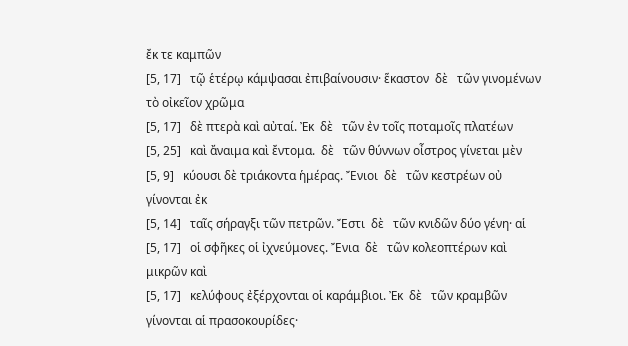ἔκ τε καμπῶν
[5, 17]   τῷ ἑτέρῳ κάμψασαι ἐπιβαίνουσιν· ἕκαστον  δὲ   τῶν γινομένων τὸ οἰκεῖον χρῶμα
[5, 17]   δὲ πτερὰ καὶ αὐταί. Ἐκ  δὲ   τῶν ἐν τοῖς ποταμοῖς πλατέων
[5, 25]   καὶ ἄναιμα καὶ ἔντομα.  δὲ   τῶν θύννων οἶστρος γίνεται μὲν
[5, 9]   κύουσι δὲ τριάκοντα ἡμέρας. Ἔνιοι  δὲ   τῶν κεστρέων οὐ γίνονται ἐκ
[5, 14]   ταῖς σήραγξι τῶν πετρῶν. Ἔστι  δὲ   τῶν κνιδῶν δύο γένη· αἱ
[5, 17]   οἱ σφῆκες οἱ ἰχνεύμονες. Ἔνια  δὲ   τῶν κολεοπτέρων καὶ μικρῶν καὶ
[5, 17]   κελύφους ἐξέρχονται οἱ καράμβιοι. Ἐκ  δὲ   τῶν κραμβῶν γίνονται αἱ πρασοκουρίδες·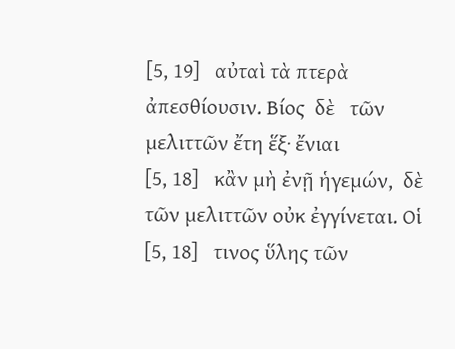[5, 19]   αὐταὶ τὰ πτερὰ ἀπεσθίουσιν. Βίος  δὲ   τῶν μελιττῶν ἔτη ἕξ· ἔνιαι
[5, 18]   κἂν μὴ ἐνῇ ἡγεμών,  δὲ   τῶν μελιττῶν οὐκ ἐγγίνεται. Οἱ
[5, 18]   τινος ὕλης τῶν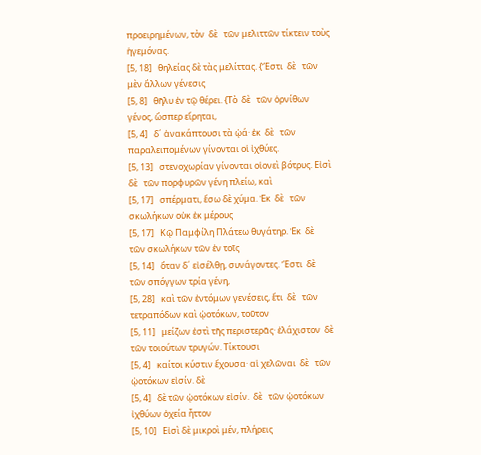προειρημένων, τὸν  δὲ   τῶν μελιττῶν τίκτειν τοὺς ἡγεμόνας.
[5, 18]   θηλείας δὲ τὰς μελίττας. {Ἔστι  δὲ   τῶν μὲν ἄλλων γένεσις
[5, 8]   θῆλυ ἐν τῷ θέρει. {Τὸ  δὲ   τῶν ὀρνίθων γένος, ὥσπερ εἴρηται,
[5, 4]   δ´ ἀνακάπτουσι τὰ ᾠά· ἐκ  δὲ   τῶν παραλειπομένων γίνονται οἱ ἰχθύες.
[5, 13]   στενοχωρίαν γίνονται οἱονεὶ βότρυς. Εἰσὶ  δὲ   τῶν πορφυρῶν γένη πλείω, καὶ
[5, 17]   σπέρματι, ἔσω δὲ χύμα. Ἐκ  δὲ   τῶν σκωλήκων οὐκ ἐκ μέρους
[5, 17]   Κῷ Παμφίλη Πλάτεω θυγάτηρ. Ἐκ  δὲ   τῶν σκωλήκων τῶν ἐν τοῖς
[5, 14]   ὅταν δ´ εἰσέλθῃ, συνάγοντες. Ἔστι  δὲ   τῶν σπόγγων τρία γένη,
[5, 28]   καὶ τῶν ἐντόμων γενέσεις, ἔτι  δὲ   τῶν τετραπόδων καὶ ᾠοτόκων, τοῦτον
[5, 11]   μείζων ἐστὶ τῆς περιστερᾶς· ἐλάχιστον  δὲ   τῶν τοιούτων τρυγών. Τίκτουσι
[5, 4]   καίτοι κύστιν ἔχουσα· αἱ χελῶναι  δὲ   τῶν ᾠοτόκων εἰσίν. δὲ
[5, 4]   δὲ τῶν ᾠοτόκων εἰσίν.  δὲ   τῶν ᾠοτόκων ἰχθύων ὀχεία ἧττον
[5, 10]   Εἰσὶ δὲ μικροὶ μέν, πλήρεις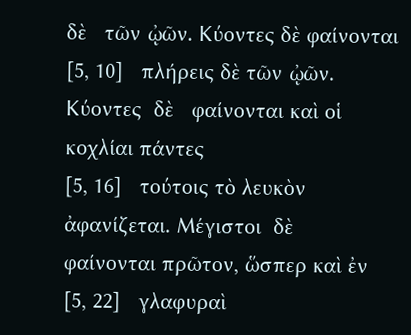δὲ   τῶν ᾠῶν. Κύοντες δὲ φαίνονται
[5, 10]   πλήρεις δὲ τῶν ᾠῶν. Κύοντες  δὲ   φαίνονται καὶ οἱ κοχλίαι πάντες
[5, 16]   τούτοις τὸ λευκὸν ἀφανίζεται. Μέγιστοι  δὲ   φαίνονται πρῶτον, ὥσπερ καὶ ἐν
[5, 22]   γλαφυραὶ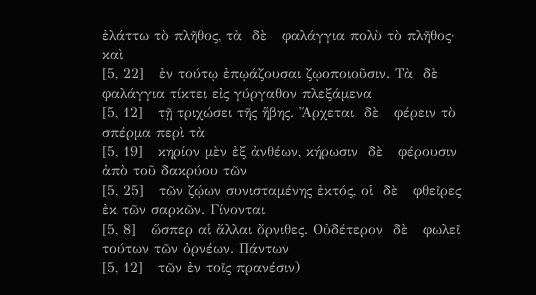ἐλάττω τὸ πλῆθος, τὰ  δὲ   φαλάγγια πολὺ τὸ πλῆθος· καὶ
[5, 22]   ἐν τούτῳ ἐπῳάζουσαι ζῳοποιοῦσιν. Τὰ  δὲ   φαλάγγια τίκτει εἰς γύργαθον πλεξάμενα
[5, 12]   τῇ τριχώσει τῆς ἥβης. Ἄρχεται  δὲ   φέρειν τὸ σπέρμα περὶ τὰ
[5, 19]   κηρίον μὲν ἐξ ἀνθέων, κήρωσιν  δὲ   φέρουσιν ἀπὸ τοῦ δακρύου τῶν
[5, 25]   τῶν ζῴων συνισταμένης ἐκτός, οἱ  δὲ   φθεῖρες ἐκ τῶν σαρκῶν. Γίνονται
[5, 8]   ὥσπερ αἱ ἄλλαι ὄρνιθες. Οὐδέτερον  δὲ   φωλεῖ τούτων τῶν ὀρνέων. Πάντων
[5, 12]   τῶν ἐν τοῖς πρανέσιν)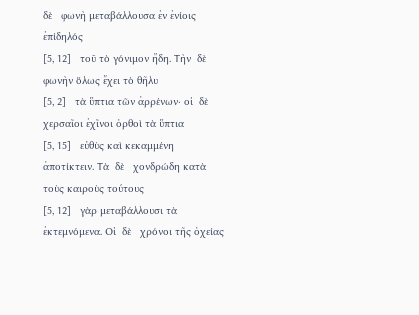δὲ   φωνὴ μεταβάλλουσα ἐν ἐνίοις ἐπίδηλός
[5, 12]   τοῦ τὸ γόνιμον ἤδη. Τὴν  δὲ   φωνὴν ὅλως ἔχει τὸ θῆλυ
[5, 2]   τὰ ὕπτια τῶν ἀρρένων· οἱ  δὲ   χερσαῖοι ἐχῖνοι ὀρθοὶ τὰ ὕπτια
[5, 15]   εὐθὺς καὶ κεκαμμένη ἀποτίκτειν. Τὰ  δὲ   χονδρώδη κατὰ τοὺς καιροὺς τούτους
[5, 12]   γὰρ μεταβάλλουσι τὰ ἐκτεμνόμενα. Οἱ  δὲ   χρόνοι τῆς ὀχείας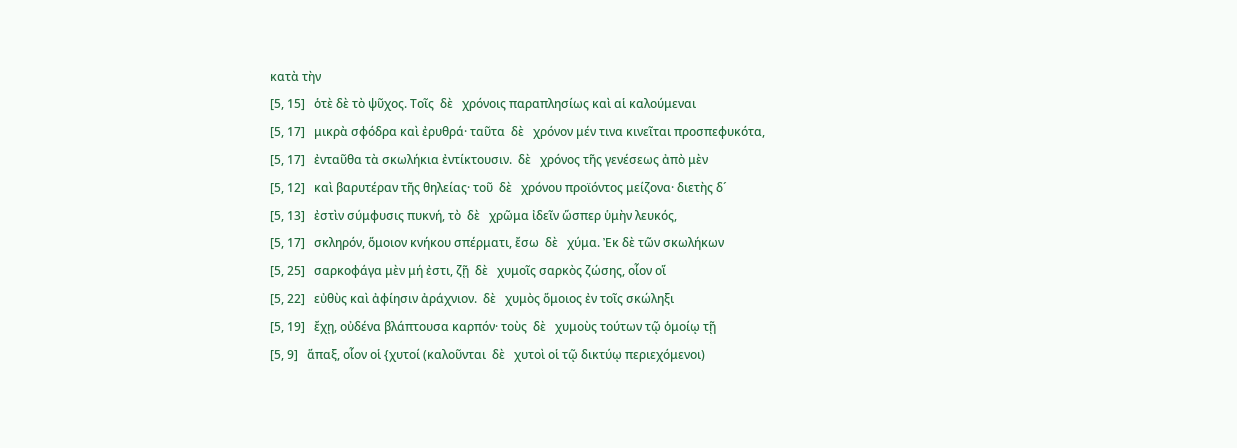κατὰ τὴν
[5, 15]   ὁτὲ δὲ τὸ ψῦχος. Τοῖς  δὲ   χρόνοις παραπλησίως καὶ αἱ καλούμεναι
[5, 17]   μικρὰ σφόδρα καὶ ἐρυθρά· ταῦτα  δὲ   χρόνον μέν τινα κινεῖται προσπεφυκότα,
[5, 17]   ἐνταῦθα τὰ σκωλήκια ἐντίκτουσιν.  δὲ   χρόνος τῆς γενέσεως ἀπὸ μὲν
[5, 12]   καὶ βαρυτέραν τῆς θηλείας· τοῦ  δὲ   χρόνου προϊόντος μείζονα· διετὴς δ´
[5, 13]   ἐστὶν σύμφυσις πυκνή, τὸ  δὲ   χρῶμα ἰδεῖν ὥσπερ ὑμὴν λευκός,
[5, 17]   σκληρόν, ὅμοιον κνήκου σπέρματι, ἔσω  δὲ   χύμα. Ἐκ δὲ τῶν σκωλήκων
[5, 25]   σαρκοφάγα μὲν μή ἐστι, ζῇ  δὲ   χυμοῖς σαρκὸς ζώσης, οἷον οἵ
[5, 22]   εὐθὺς καὶ ἀφίησιν ἀράχνιον.  δὲ   χυμὸς ὅμοιος ἐν τοῖς σκώληξι
[5, 19]   ἔχῃ, οὐδένα βλάπτουσα καρπόν· τοὺς  δὲ   χυμοὺς τούτων τῷ ὁμοίῳ τῇ
[5, 9]   ἅπαξ, οἷον οἱ {χυτοί (καλοῦνται  δὲ   χυτοὶ οἱ τῷ δικτύῳ περιεχόμενοι)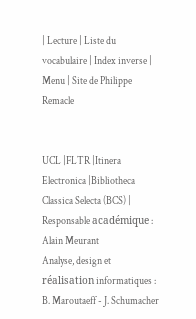| Lecture | Liste du vocabulaire | Index inverse | Menu | Site de Philippe Remacle


UCL |FLTR |Itinera Electronica |Bibliotheca Classica Selecta (BCS) |
Responsable académique : Alain Meurant
Analyse, design et réalisation informatiques : B. Maroutaeff - J. Schumacher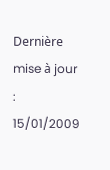Dernière mise à jour : 15/01/2009